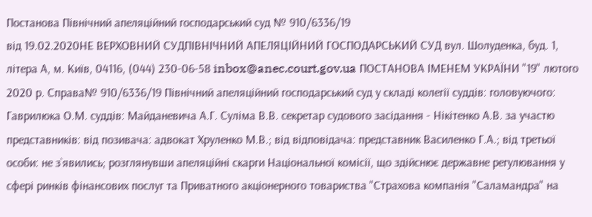Постанова Північний апеляційний господарський суд № 910/6336/19
від 19.02.2020НЕ ВЕРХОВНИЙ СУДПІВНІЧНИЙ АПЕЛЯЦІЙНИЙ ГОСПОДАРСЬКИЙ СУД вул. Шолуденка, буд. 1, літера А, м. Київ, 04116, (044) 230-06-58 inbox@anec.court.gov.ua ПОСТАНОВА ІМЕНЕМ УКРАЇНИ "19" лютого 2020 р. Справа№ 910/6336/19 Північний апеляційний господарський суд у складі колегії суддів: головуючого: Гаврилюка О.М. суддів: Майданевича А.Г. Суліма В.В. секретар судового засідання - Нікітенко А.В. за участю представників: від позивача: адвокат Хруленко М.В.; від відповідача: представник Василенко Г.А.; від третьої особи: не з`явились; розглянувши апеляційні скарги Національної комісії, що здійснює державне регулювання у сфері ринків фінансових послуг та Приватного акціонерного товариства "Страхова компанія "Саламандра" на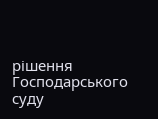рішення Господарського суду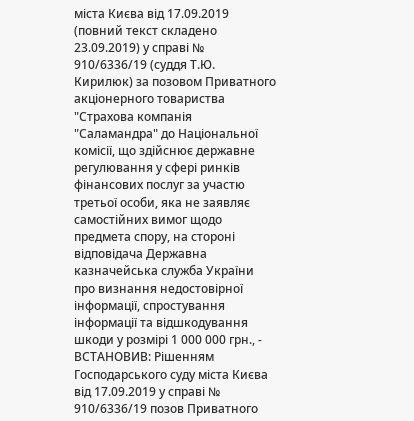міста Києва від 17.09.2019 (повний текст складено 23.09.2019) у справі № 910/6336/19 (суддя Т.Ю. Кирилюк) за позовом Приватного акціонерного товариства "Страхова компанія "Саламандра" до Національної комісії, що здійснює державне регулювання у сфері ринків фінансових послуг за участю третьої особи, яка не заявляє самостійних вимог щодо предмета спору, на стороні відповідача Державна казначейська служба України про визнання недостовірної інформації, спростування інформації та відшкодування шкоди у розмірі 1 000 000 грн., - ВСТАНОВИВ: Рішенням Господарського суду міста Києва від 17.09.2019 у справі № 910/6336/19 позов Приватного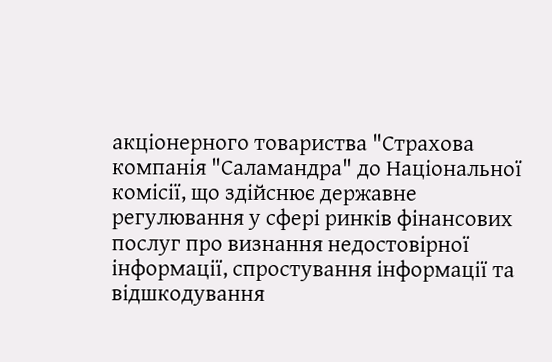акціонерного товариства "Страхова компанія "Саламандра" до Національної комісії, що здійснює державне регулювання у сфері ринків фінансових послуг про визнання недостовірної інформації, спростування інформації та відшкодування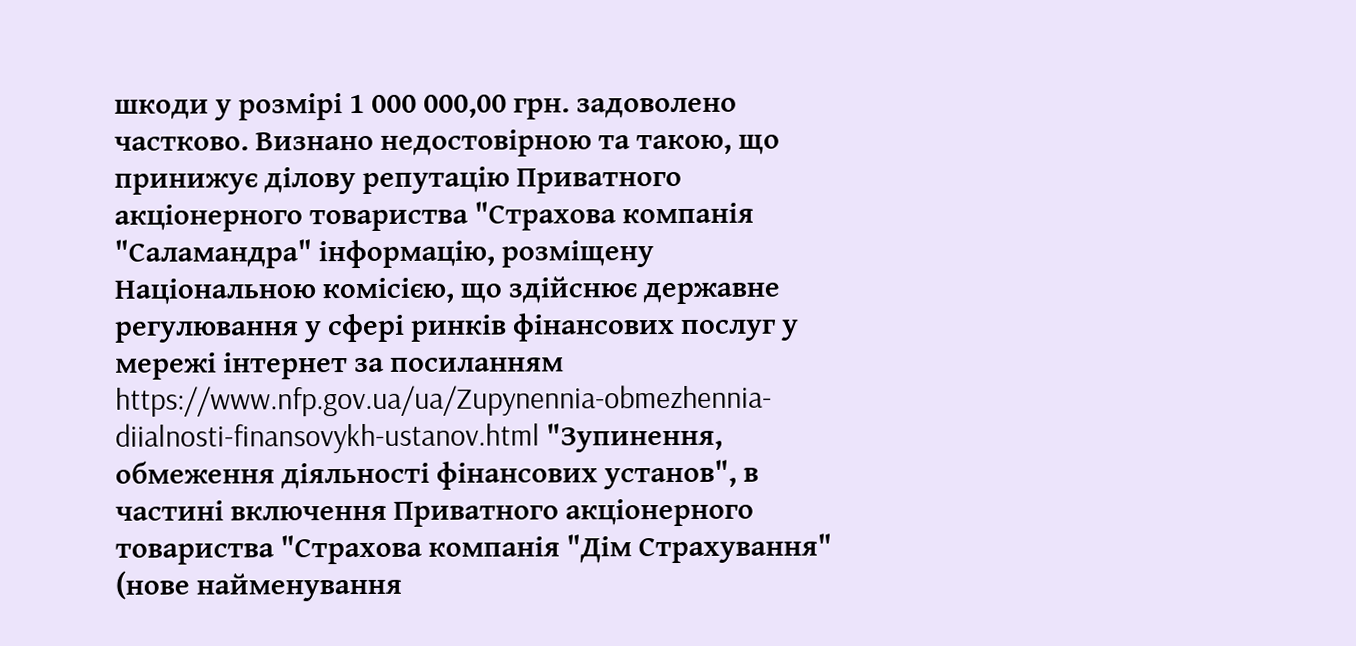шкоди у розмірі 1 000 000,00 грн. задоволено частково. Визнано недостовірною та такою, що принижує ділову репутацію Приватного акціонерного товариства "Страхова компанія "Саламандра" інформацію, розміщену Національною комісією, що здійснює державне регулювання у сфері ринків фінансових послуг у мережі інтернет за посиланням https://www.nfp.gov.ua/ua/Zupynennia-obmezhennia-diialnosti-finansovykh-ustanov.html "Зупинення, обмеження діяльності фінансових установ", в частині включення Приватного акціонерного товариства "Страхова компанія "Дім Страхування" (нове найменування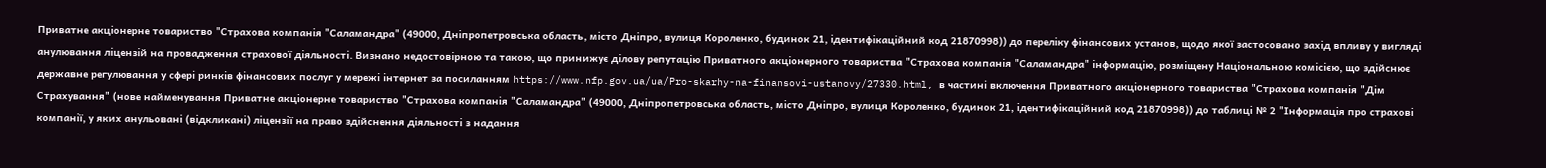Приватне акціонерне товариство "Страхова компанія "Саламандра" (49000, Дніпропетровська область, місто Дніпро, вулиця Короленко, будинок 21, ідентифікаційний код 21870998)) до переліку фінансових установ, щодо якої застосовано захід впливу у вигляді анулювання ліцензій на провадження страхової діяльності. Визнано недостовірною та такою, що принижує ділову репутацію Приватного акціонерного товариства "Страхова компанія "Саламандра" інформацію, розміщену Національною комісією, що здійснює державне регулювання у сфері ринків фінансових послуг у мережі інтернет за посиланням https://www.nfp.gov.ua/ua/Pro-skarhy-na-finansovi-ustanovy/27330.html, в частині включення Приватного акціонерного товариства "Страхова компанія "Дім Страхування" (нове найменування Приватне акціонерне товариство "Страхова компанія "Саламандра" (49000, Дніпропетровська область, місто Дніпро, вулиця Короленко, будинок 21, ідентифікаційний код 21870998)) до таблиці № 2 "Інформація про страхові компанії, у яких анульовані (відкликані) ліцензії на право здійснення діяльності з надання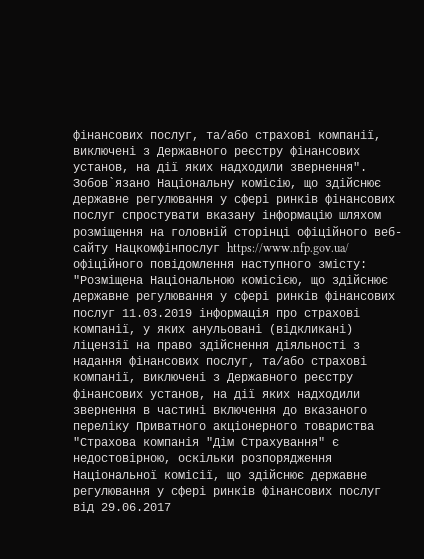фінансових послуг, та/або страхові компанії, виключені з Державного реєстру фінансових установ, на дії яких надходили звернення". Зобов`язано Національну комісію, що здійснює державне регулювання у сфері ринків фінансових послуг спростувати вказану інформацію шляхом розміщення на головній сторінці офіційного веб-сайту Нацкомфінпослуг https://www.nfp.gov.ua/ офіційного повідомлення наступного змісту: "Розміщена Національною комісією, що здійснює державне регулювання у сфері ринків фінансових послуг 11.03.2019 інформація про страхові компанії, у яких анульовані (відкликані) ліцензії на право здійснення діяльності з надання фінансових послуг, та/або страхові компанії, виключені з Державного реєстру фінансових установ, на дії яких надходили звернення в частині включення до вказаного переліку Приватного акціонерного товариства "Страхова компанія "Дім Страхування" є недостовірною, оскільки розпорядження Національної комісії, що здійснює державне регулювання у сфері ринків фінансових послуг від 29.06.2017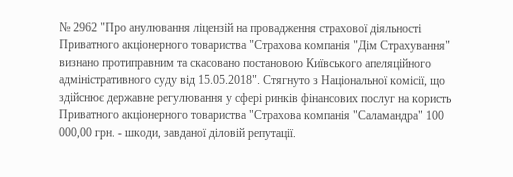№ 2962 "Про анулювання ліцензій на провадження страхової діяльності Приватного акціонерного товариства "Страхова компанія "Дім Страхування" визнано протиправним та скасовано постановою Київського апеляційного адміністративного суду від 15.05.2018". Стягнуто з Національної комісії, що здійснює державне регулювання у сфері ринків фінансових послуг на користь Приватного акціонерного товариства "Страхова компанія "Саламандра" 100 000,00 грн. - шкоди, завданої діловій репутації.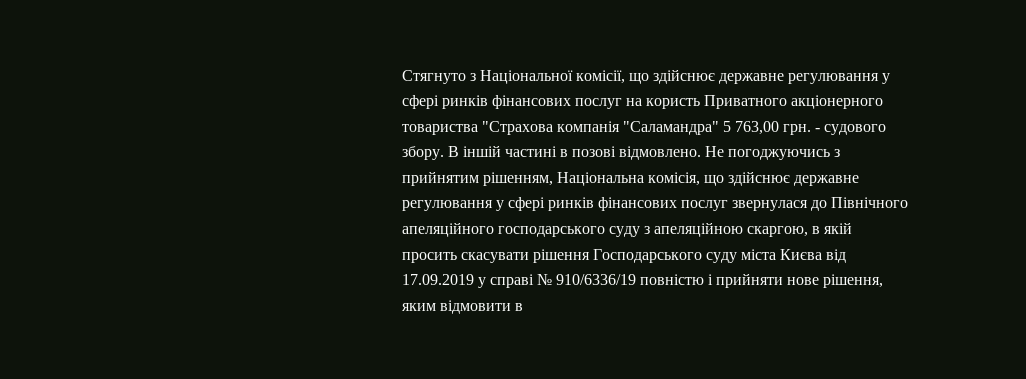Стягнуто з Національної комісії, що здійснює державне регулювання у сфері ринків фінансових послуг на користь Приватного акціонерного товариства "Страхова компанія "Саламандра" 5 763,00 грн. - судового збору. В іншій частині в позові відмовлено. Не погоджуючись з прийнятим рішенням, Національна комісія, що здійснює державне регулювання у сфері ринків фінансових послуг звернулася до Північного апеляційного господарського суду з апеляційною скаргою, в якій просить скасувати рішення Господарського суду міста Києва від 17.09.2019 у справі № 910/6336/19 повністю і прийняти нове рішення, яким відмовити в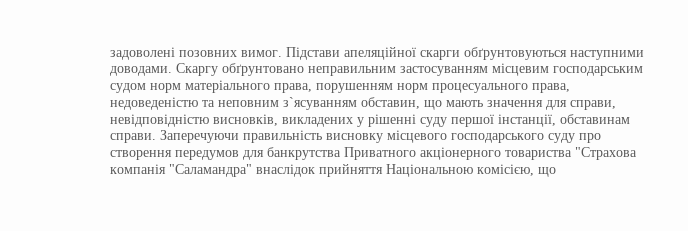задоволені позовних вимог. Підстави апеляційної скарги обґрунтовуються наступними доводами. Скаргу обґрунтовано неправильним застосуванням місцевим господарським судом норм матеріального права, порушенням норм процесуального права, недоведеністю та неповним з`ясуванням обставин, що мають значення для справи, невідповідністю висновків, викладених у рішенні суду першої інстанції, обставинам справи. Заперечуючи правильність висновку місцевого господарського суду про створення передумов для банкрутства Приватного акціонерного товариства "Страхова компанія "Саламандра" внаслідок прийняття Національною комісією, що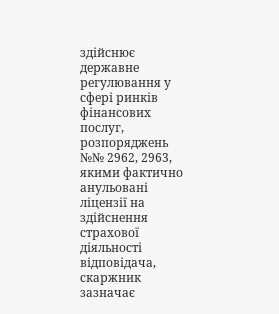здійснює державне регулювання у сфері ринків фінансових послуг, розпоряджень №№ 2962, 2963, якими фактично анульовані ліцензії на здійснення страхової діяльності відповідача, скаржник зазначає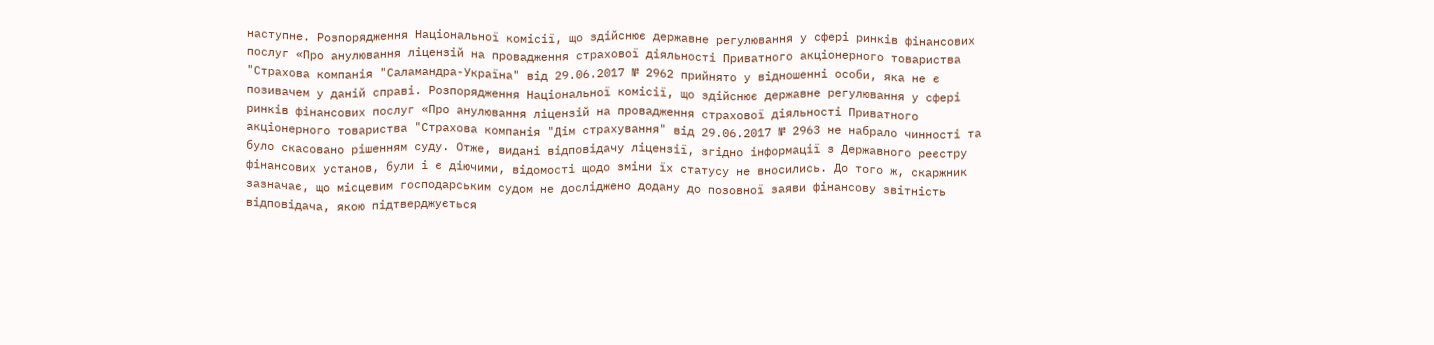наступне. Розпорядження Національної комісії, що здійснює державне регулювання у сфері ринків фінансових послуг «Про анулювання ліцензій на провадження страхової діяльності Приватного акціонерного товариства "Страхова компанія "Саламандра-Україна" від 29.06.2017 № 2962 прийнято у відношенні особи, яка не є позивачем у даній справі. Розпорядження Національної комісії, що здійснює державне регулювання у сфері ринків фінансових послуг «Про анулювання ліцензій на провадження страхової діяльності Приватного акціонерного товариства "Страхова компанія "Дім страхування" від 29.06.2017 № 2963 не набрало чинності та було скасовано рішенням суду. Отже, видані відповідачу ліцензії, згідно інформації з Державного реєстру фінансових установ, були і є діючими, відомості щодо зміни їх статусу не вносились. До того ж, скаржник зазначає, що місцевим господарським судом не досліджено додану до позовної заяви фінансову звітність відповідача, якою підтверджується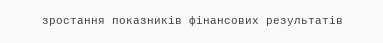зростання показників фінансових результатів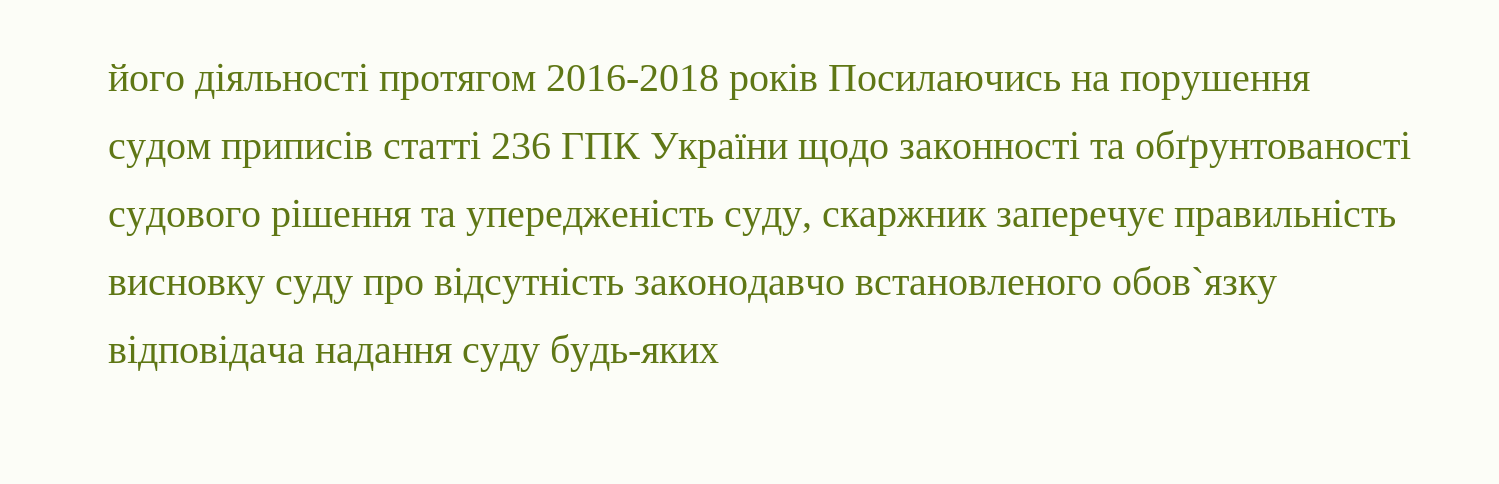його діяльності протягом 2016-2018 років Посилаючись на порушення судом приписів статті 236 ГПК України щодо законності та обґрунтованості судового рішення та упередженість суду, скаржник заперечує правильність висновку суду про відсутність законодавчо встановленого обов`язку відповідача надання суду будь-яких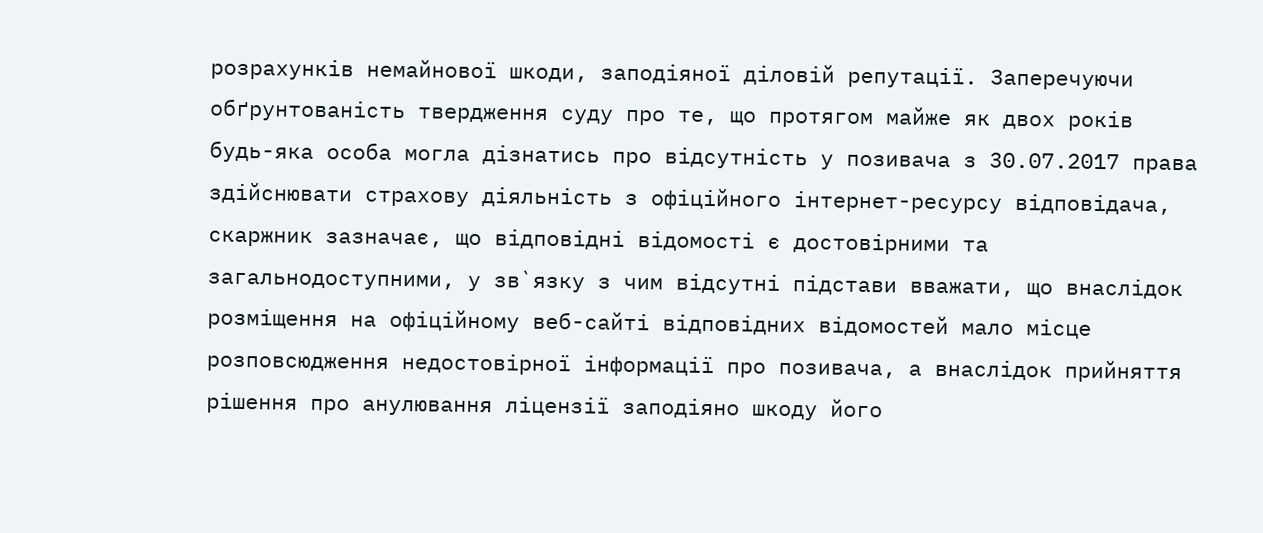розрахунків немайнової шкоди, заподіяної діловій репутації. Заперечуючи обґрунтованість твердження суду про те, що протягом майже як двох років будь-яка особа могла дізнатись про відсутність у позивача з 30.07.2017 права здійснювати страхову діяльність з офіційного інтернет-ресурсу відповідача, скаржник зазначає, що відповідні відомості є достовірними та загальнодоступними, у зв`язку з чим відсутні підстави вважати, що внаслідок розміщення на офіційному веб-сайті відповідних відомостей мало місце розповсюдження недостовірної інформації про позивача, а внаслідок прийняття рішення про анулювання ліцензії заподіяно шкоду його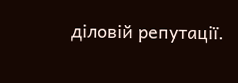діловій репутації.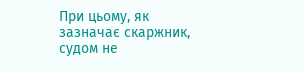При цьому, як зазначає скаржник, судом не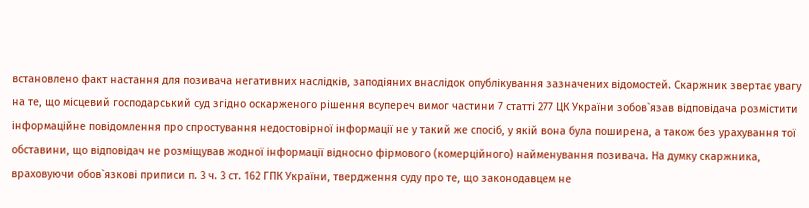встановлено факт настання для позивача негативних наслідків, заподіяних внаслідок опублікування зазначених відомостей. Скаржник звертає увагу на те, що місцевий господарський суд згідно оскарженого рішення всупереч вимог частини 7 статті 277 ЦК України зобов`язав відповідача розмістити інформаційне повідомлення про спростування недостовірної інформації не у такий же спосіб, у якій вона була поширена, а також без урахування тої обставини, що відповідач не розміщував жодної інформації відносно фірмового (комерційного) найменування позивача. На думку скаржника, враховуючи обов`язкові приписи п. 3 ч. 3 ст. 162 ГПК України, твердження суду про те, що законодавцем не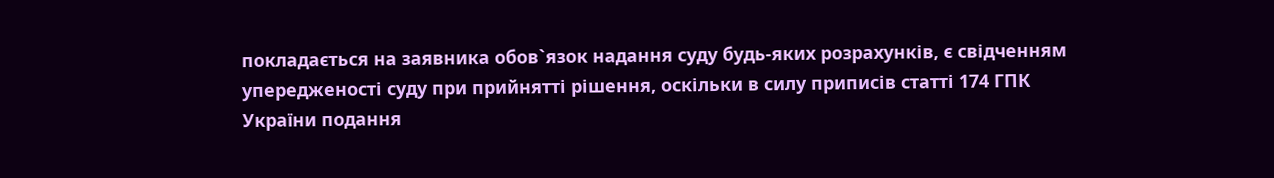покладається на заявника обов`язок надання суду будь-яких розрахунків, є свідченням упередженості суду при прийнятті рішення, оскільки в силу приписів статті 174 ГПК України подання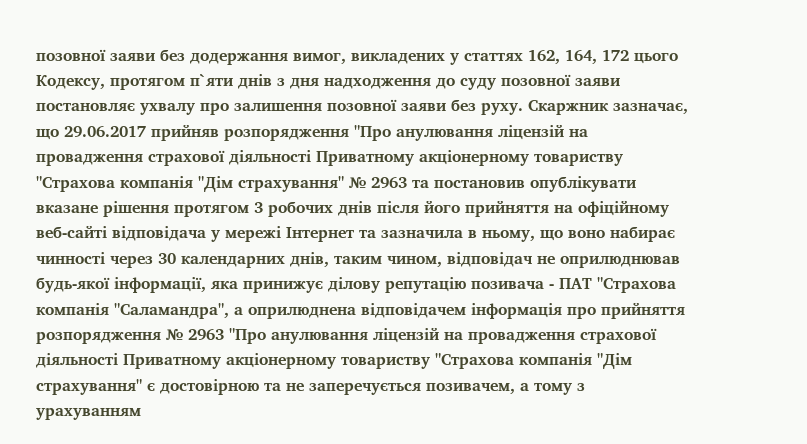позовної заяви без додержання вимог, викладених у статтях 162, 164, 172 цього Кодексу, протягом п`яти днів з дня надходження до суду позовної заяви постановляє ухвалу про залишення позовної заяви без руху. Скаржник зазначає, що 29.06.2017 прийняв розпорядження "Про анулювання ліцензій на провадження страхової діяльності Приватному акціонерному товариству "Страхова компанія "Дім страхування" № 2963 та постановив опублікувати вказане рішення протягом 3 робочих днів після його прийняття на офіційному веб-сайті відповідача у мережі Інтернет та зазначила в ньому, що воно набирає чинності через 30 календарних днів, таким чином, відповідач не оприлюднював будь-якої інформації, яка принижує ділову репутацію позивача - ПАТ "Страхова компанія "Саламандра", а оприлюднена відповідачем інформація про прийняття розпорядження № 2963 "Про анулювання ліцензій на провадження страхової діяльності Приватному акціонерному товариству "Страхова компанія "Дім страхування" є достовірною та не заперечується позивачем, а тому з урахуванням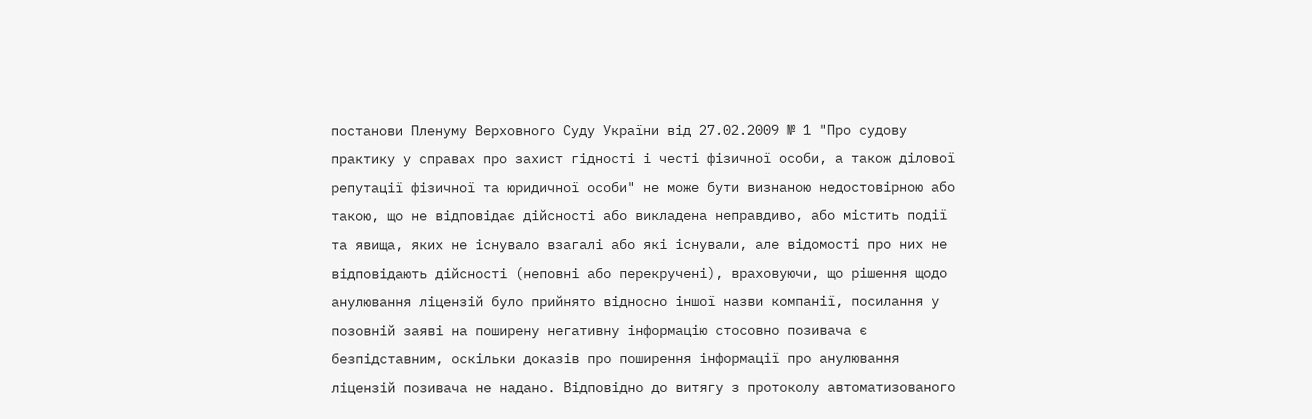постанови Пленуму Верховного Суду України від 27.02.2009 № 1 "Про судову практику у справах про захист гідності і честі фізичної особи, а також ділової репутації фізичної та юридичної особи" не може бути визнаною недостовірною або такою, що не відповідає дійсності або викладена неправдиво, або містить події та явища, яких не існувало взагалі або які існували, але відомості про них не відповідають дійсності (неповні або перекручені), враховуючи, що рішення щодо анулювання ліцензій було прийнято відносно іншої назви компанії, посилання у позовній заяві на поширену негативну інформацію стосовно позивача є безпідставним, оскільки доказів про поширення інформації про анулювання ліцензій позивача не надано. Відповідно до витягу з протоколу автоматизованого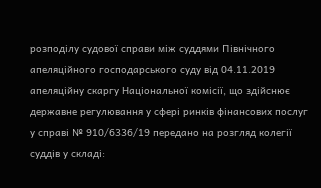розподілу судової справи між суддями Північного апеляційного господарського суду від 04.11.2019 апеляційну скаргу Національної комісії, що здійснює державне регулювання у сфері ринків фінансових послуг у справі № 910/6336/19 передано на розгляд колегії суддів у складі: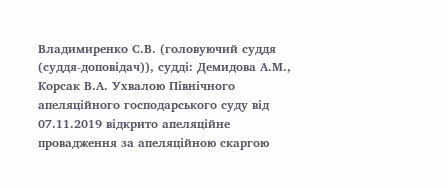Владимиренко С.В. (головуючий суддя (суддя-доповідач)), судді: Демидова А.М., Корсак В.А. Ухвалою Північного апеляційного господарського суду від 07.11.2019 відкрито апеляційне провадження за апеляційною скаргою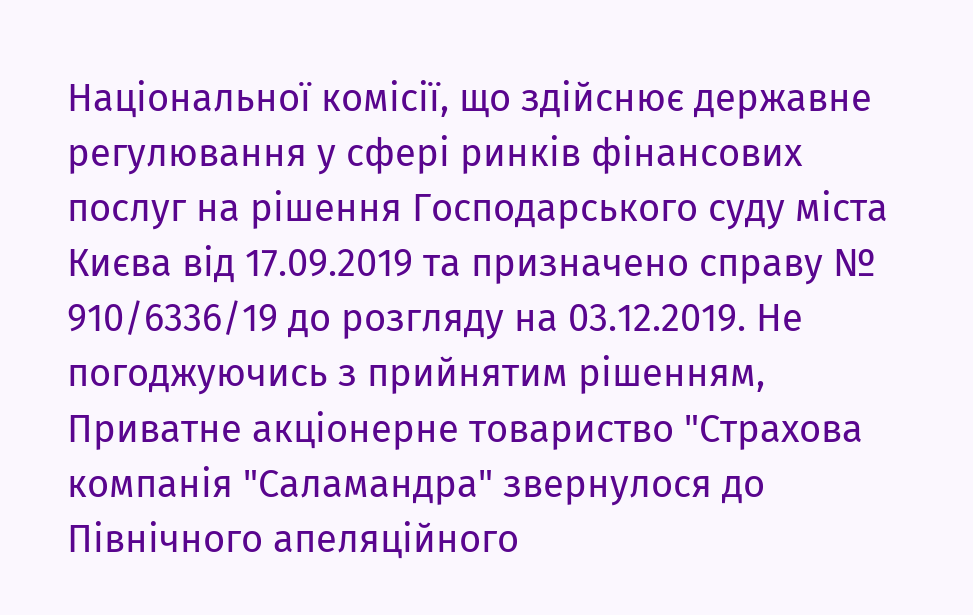Національної комісії, що здійснює державне регулювання у сфері ринків фінансових послуг на рішення Господарського суду міста Києва від 17.09.2019 та призначено справу № 910/6336/19 до розгляду на 03.12.2019. Не погоджуючись з прийнятим рішенням, Приватне акціонерне товариство "Страхова компанія "Саламандра" звернулося до Північного апеляційного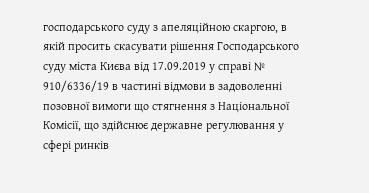господарського суду з апеляційною скаргою, в якій просить скасувати рішення Господарського суду міста Києва від 17.09.2019 у справі № 910/6336/19 в частині відмови в задоволенні позовної вимоги що стягнення з Національної Комісії, що здійснює державне регулювання у сфері ринків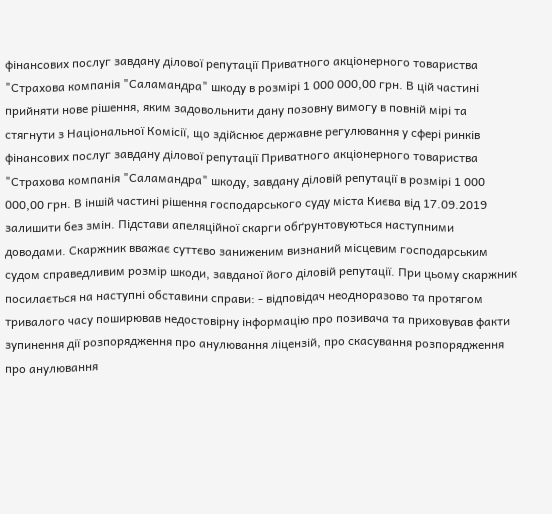фінансових послуг завдану ділової репутації Приватного акціонерного товариства "Страхова компанія "Саламандра" шкоду в розмірі 1 000 000,00 грн. В цій частині прийняти нове рішення, яким задовольнити дану позовну вимогу в повній мірі та стягнути з Національної Комісії, що здійснює державне регулювання у сфері ринків фінансових послуг завдану ділової репутації Приватного акціонерного товариства "Страхова компанія "Саламандра" шкоду, завдану діловій репутації в розмірі 1 000 000,00 грн. В іншій частині рішення господарського суду міста Києва від 17.09.2019 залишити без змін. Підстави апеляційної скарги обґрунтовуються наступними доводами. Скаржник вважає суттєво заниженим визнаний місцевим господарським судом справедливим розмір шкоди, завданої його діловій репутації. При цьому скаржник посилається на наступні обставини справи: - відповідач неодноразово та протягом тривалого часу поширював недостовірну інформацію про позивача та приховував факти зупинення дії розпорядження про анулювання ліцензій, про скасування розпорядження про анулювання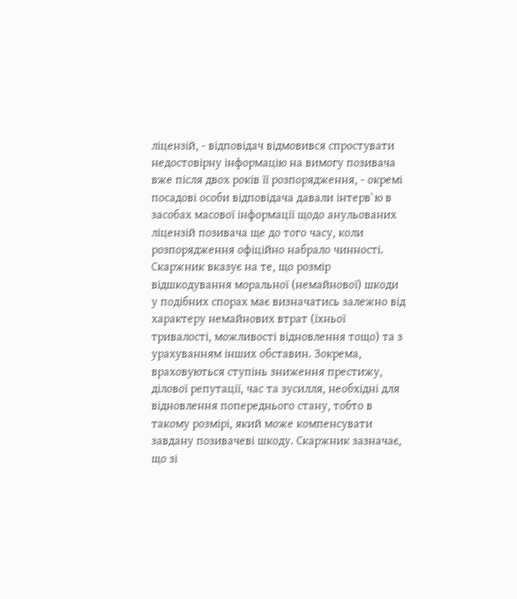ліцензій, - відповідач відмовився спростувати недостовірну інформацію на вимогу позивача вже після двох років її розпорядження, - окремі посадові особи відповідача давали інтерв`ю в засобах масової інформації щодо анульованих ліцензій позивача ще до того часу, коли розпорядження офіційно набрало чинності. Скаржник вказує на те, що розмір відшкодування моральної (немайнової) шкоди у подібних спорах має визначатись залежно від характеру немайнових втрат (їхньої тривалості, можливості відновлення тощо) та з урахуванням інших обставин. Зокрема, враховуються ступінь зниження престижу, ділової репутації, час та зусилля, необхідні для відновлення попереднього стану, тобто в такому розмірі, який може компенсувати завдану позивачеві шкоду. Скаржник зазначає, що зі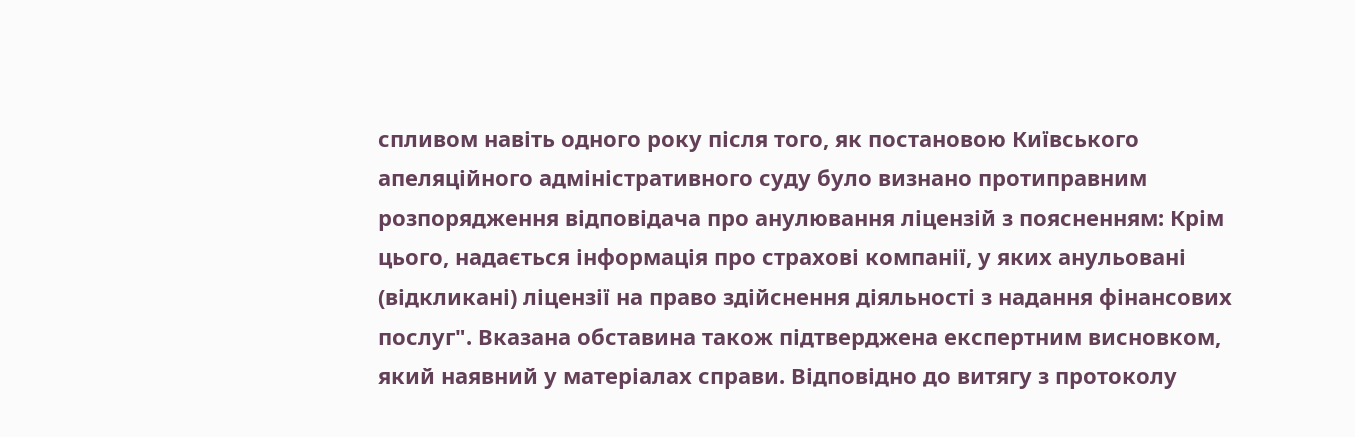спливом навіть одного року після того, як постановою Київського апеляційного адміністративного суду було визнано протиправним розпорядження відповідача про анулювання ліцензій з поясненням: Крім цього, надається інформація про страхові компанії, у яких анульовані (відкликані) ліцензії на право здійснення діяльності з надання фінансових послуг". Вказана обставина також підтверджена експертним висновком, який наявний у матеріалах справи. Відповідно до витягу з протоколу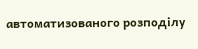автоматизованого розподілу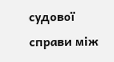судової справи між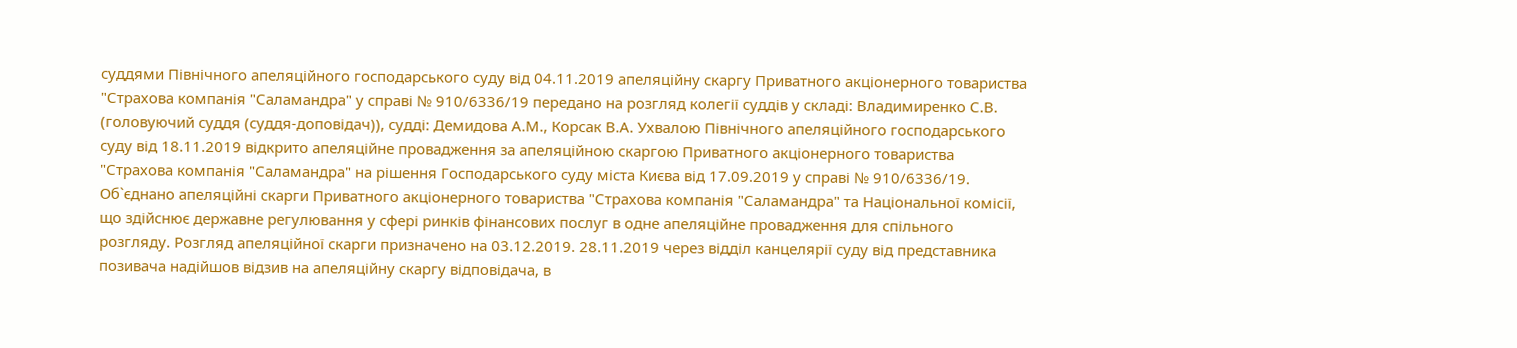суддями Північного апеляційного господарського суду від 04.11.2019 апеляційну скаргу Приватного акціонерного товариства "Страхова компанія "Саламандра" у справі № 910/6336/19 передано на розгляд колегії суддів у складі: Владимиренко С.В. (головуючий суддя (суддя-доповідач)), судді: Демидова А.М., Корсак В.А. Ухвалою Північного апеляційного господарського суду від 18.11.2019 відкрито апеляційне провадження за апеляційною скаргою Приватного акціонерного товариства "Страхова компанія "Саламандра" на рішення Господарського суду міста Києва від 17.09.2019 у справі № 910/6336/19. Об`єднано апеляційні скарги Приватного акціонерного товариства "Страхова компанія "Саламандра" та Національної комісії, що здійснює державне регулювання у сфері ринків фінансових послуг в одне апеляційне провадження для спільного розгляду. Розгляд апеляційної скарги призначено на 03.12.2019. 28.11.2019 через відділ канцелярії суду від представника позивача надійшов відзив на апеляційну скаргу відповідача, в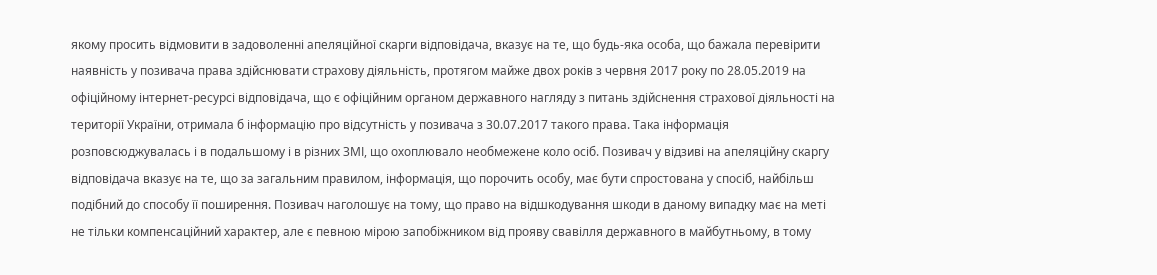якому просить відмовити в задоволенні апеляційної скарги відповідача, вказує на те, що будь-яка особа, що бажала перевірити наявність у позивача права здійснювати страхову діяльність, протягом майже двох років з червня 2017 року по 28.05.2019 на офіційному інтернет-ресурсі відповідача, що є офіційним органом державного нагляду з питань здійснення страхової діяльності на території України, отримала б інформацію про відсутність у позивача з 30.07.2017 такого права. Така інформація розповсюджувалась і в подальшому і в різних ЗМІ, що охоплювало необмежене коло осіб. Позивач у відзиві на апеляційну скаргу відповідача вказує на те, що за загальним правилом, інформація, що порочить особу, має бути спростована у спосіб, найбільш подібний до способу її поширення. Позивач наголошує на тому, що право на відшкодування шкоди в даному випадку має на меті не тільки компенсаційний характер, але є певною мірою запобіжником від прояву свавілля державного в майбутньому, в тому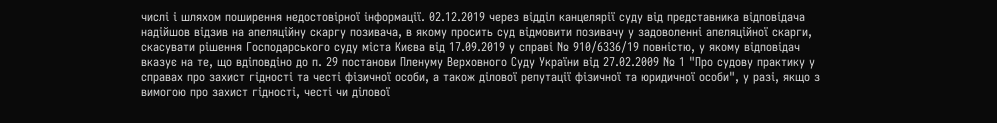числі і шляхом поширення недостовірної інформації. 02.12.2019 через відділ канцелярії суду від представника відповідача надійшов відзив на апеляційну скаргу позивача, в якому просить суд відмовити позивачу у задоволенні апеляційної скарги, скасувати рішення Господарського суду міста Києва від 17.09.2019 у справі № 910/6336/19 повністю, у якому відповідач вказує на те, що вдіповдіно до п. 29 постанови Пленуму Верховного Суду України від 27.02.2009 № 1 "Про судову практику у справах про захист гідності та честі фізичної особи, а також ділової репутації фізичної та юридичної особи", у разі, якщо з вимогою про захист гідності, честі чи ділової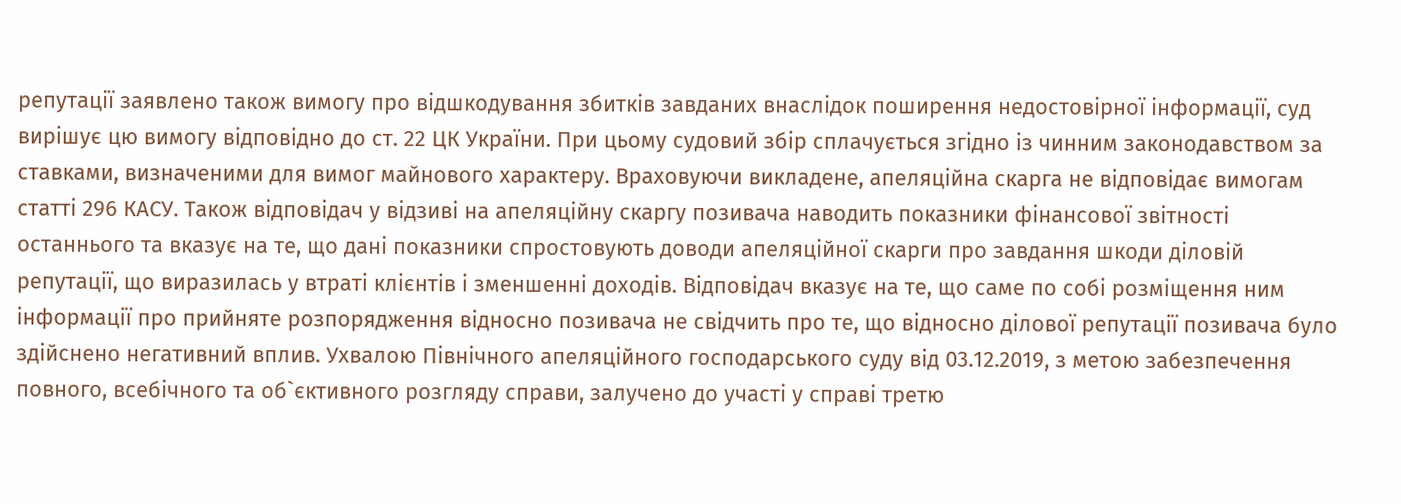репутації заявлено також вимогу про відшкодування збитків завданих внаслідок поширення недостовірної інформації, суд вирішує цю вимогу відповідно до ст. 22 ЦК України. При цьому судовий збір сплачується згідно із чинним законодавством за ставками, визначеними для вимог майнового характеру. Враховуючи викладене, апеляційна скарга не відповідає вимогам статті 296 КАСУ. Також відповідач у відзиві на апеляційну скаргу позивача наводить показники фінансової звітності останнього та вказує на те, що дані показники спростовують доводи апеляційної скарги про завдання шкоди діловій репутації, що виразилась у втраті клієнтів і зменшенні доходів. Відповідач вказує на те, що саме по собі розміщення ним інформації про прийняте розпорядження відносно позивача не свідчить про те, що відносно ділової репутації позивача було здійснено негативний вплив. Ухвалою Північного апеляційного господарського суду від 03.12.2019, з метою забезпечення повного, всебічного та об`єктивного розгляду справи, залучено до участі у справі третю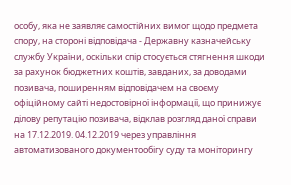особу, яка не заявляє самостійних вимог щодо предмета спору, на стороні відповідача - Державну казначейську службу України, оскільки спір стосується стягнення шкоди за рахунок бюджетних коштів, завданих, за доводами позивача, поширенням відповідачем на своєму офіційному сайті недостовірної інформації, що принижує ділову репутацію позивача, відклав розгляд даної справи на 17.12.2019. 04.12.2019 через управління автоматизованого документообігу суду та моніторингу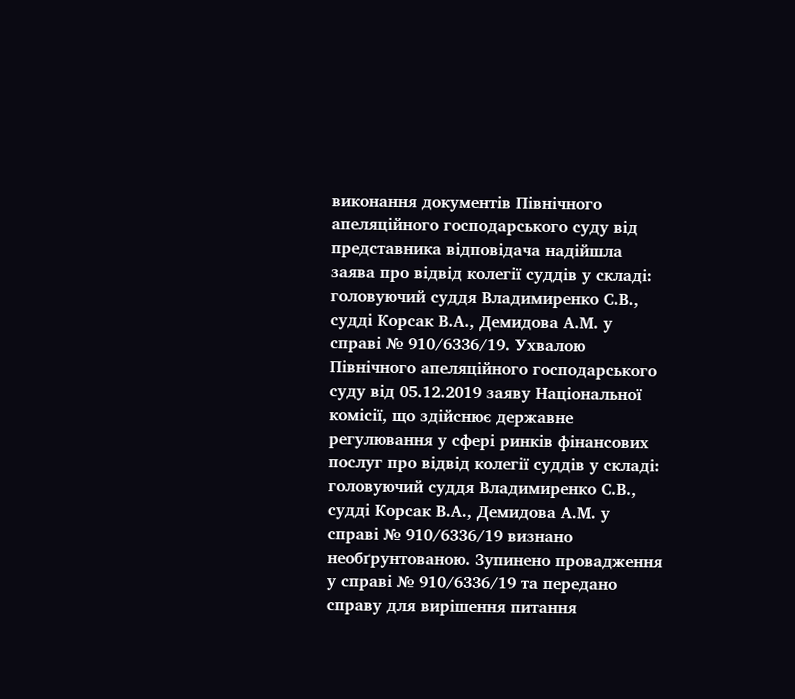виконання документів Північного апеляційного господарського суду від представника відповідача надійшла заява про відвід колегії суддів у складі: головуючий суддя Владимиренко С.В., судді Корсак В.А., Демидова А.М. у справі № 910/6336/19. Ухвалою Північного апеляційного господарського суду від 05.12.2019 заяву Національної комісії, що здійснює державне регулювання у сфері ринків фінансових послуг про відвід колегії суддів у складі: головуючий суддя Владимиренко С.В., судді Корсак В.А., Демидова А.М. у справі № 910/6336/19 визнано необґрунтованою. Зупинено провадження у справі № 910/6336/19 та передано справу для вирішення питання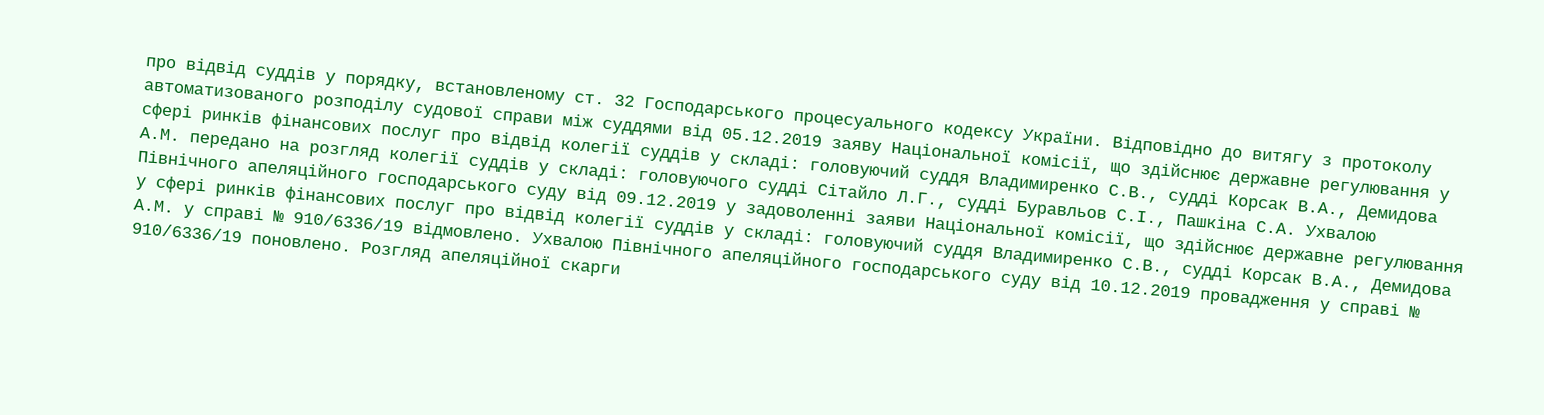про відвід суддів у порядку, встановленому ст. 32 Господарського процесуального кодексу України. Відповідно до витягу з протоколу автоматизованого розподілу судової справи між суддями від 05.12.2019 заяву Національної комісії, що здійснює державне регулювання у сфері ринків фінансових послуг про відвід колегії суддів у складі: головуючий суддя Владимиренко С.В., судді Корсак В.А., Демидова А.М. передано на розгляд колегії суддів у складі: головуючого судді Сітайло Л.Г., судді Буравльов С.І., Пашкіна С.А. Ухвалою Північного апеляційного господарського суду від 09.12.2019 у задоволенні заяви Національної комісії, що здійснює державне регулювання у сфері ринків фінансових послуг про відвід колегії суддів у складі: головуючий суддя Владимиренко С.В., судді Корсак В.А., Демидова А.М. у справі № 910/6336/19 відмовлено. Ухвалою Північного апеляційного господарського суду від 10.12.2019 провадження у справі № 910/6336/19 поновлено. Розгляд апеляційної скарги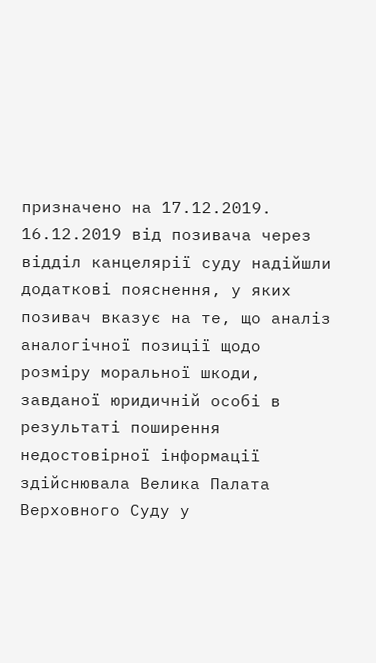призначено на 17.12.2019. 16.12.2019 від позивача через відділ канцелярії суду надійшли додаткові пояснення, у яких позивач вказує на те, що аналіз аналогічної позиції щодо розміру моральної шкоди, завданої юридичній особі в результаті поширення недостовірної інформації здійснювала Велика Палата Верховного Суду у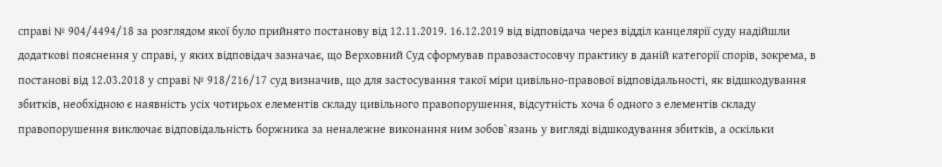справі № 904/4494/18 за розглядом якої було прийнято постанову від 12.11.2019. 16.12.2019 від відповідача через відділ канцелярії суду надійшли додаткові пояснення у справі, у яких відповідач зазначає, що Верховний Суд сформував правозастосовчу практику в даній категорії спорів, зокрема, в постанові від 12.03.2018 у справі № 918/216/17 суд визначив, що для застосування такої міри цивільно-правової відповідальності, як відшкодування збитків, необхідною є наявність усіх чотирьох елементів складу цивільного правопорушення, відсутність хоча б одного з елементів складу правопорушення виключає відповідальність боржника за неналежне виконання ним зобов`язань у вигляді відшкодування збитків, а оскільки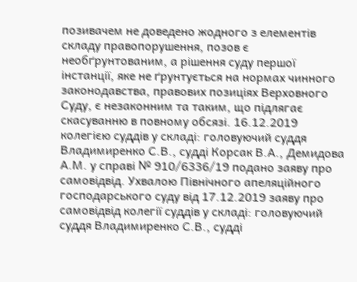позивачем не доведено жодного з елементів складу правопорушення, позов є необґрунтованим, а рішення суду першої інстанції, яке не ґрунтується на нормах чинного законодавства, правових позиціях Верховного Суду, є незаконним та таким, що підлягає скасуванню в повному обсязі. 16.12.2019 колегією суддів у складі: головуючий суддя Владимиренко С.В., судді Корсак В.А., Демидова А.М. у справі № 910/6336/19 подано заяву про самовідвід. Ухвалою Північного апеляційного господарського суду від 17.12.2019 заяву про самовідвід колегії суддів у складі: головуючий суддя Владимиренко С.В., судді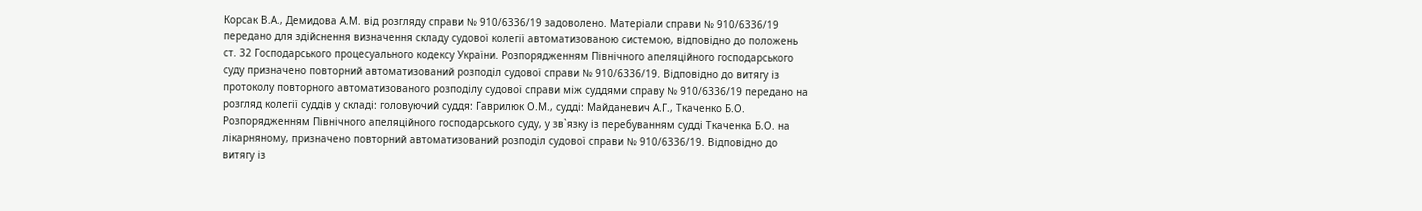Корсак В.А., Демидова А.М. від розгляду справи № 910/6336/19 задоволено. Матеріали справи № 910/6336/19 передано для здійснення визначення складу судової колегії автоматизованою системою, відповідно до положень ст. 32 Господарського процесуального кодексу України. Розпорядженням Північного апеляційного господарського суду призначено повторний автоматизований розподіл судової справи № 910/6336/19. Відповідно до витягу із протоколу повторного автоматизованого розподілу судової справи між суддями справу № 910/6336/19 передано на розгляд колегії суддів у складі: головуючий суддя: Гаврилюк О.М., судді: Майданевич А.Г., Ткаченко Б.О. Розпорядженням Північного апеляційного господарського суду, у зв`язку із перебуванням судді Ткаченка Б.О. на лікарняному, призначено повторний автоматизований розподіл судової справи № 910/6336/19. Відповідно до витягу із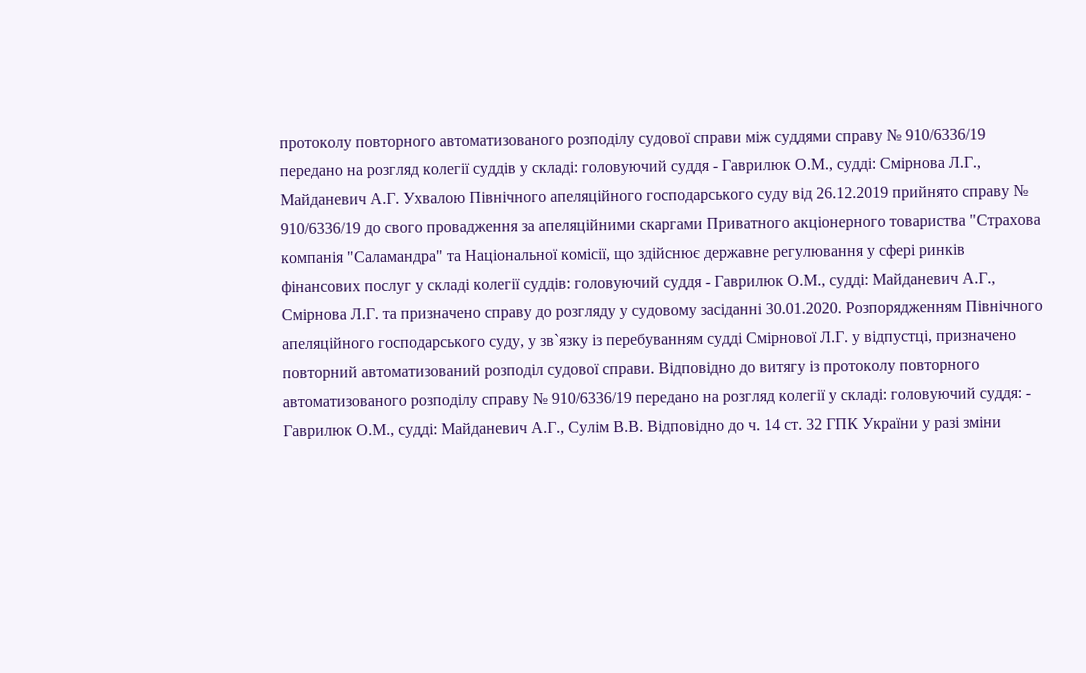протоколу повторного автоматизованого розподілу судової справи між суддями справу № 910/6336/19 передано на розгляд колегії суддів у складі: головуючий суддя - Гаврилюк О.М., судді: Смірнова Л.Г., Майданевич А.Г. Ухвалою Північного апеляційного господарського суду від 26.12.2019 прийнято справу № 910/6336/19 до свого провадження за апеляційними скаргами Приватного акціонерного товариства "Страхова компанія "Саламандра" та Національної комісії, що здійснює державне регулювання у сфері ринків фінансових послуг у складі колегії суддів: головуючий суддя - Гаврилюк О.М., судді: Майданевич А.Г., Смірнова Л.Г. та призначено справу до розгляду у судовому засіданні 30.01.2020. Розпорядженням Північного апеляційного господарського суду, у зв`язку із перебуванням судді Смірнової Л.Г. у відпустці, призначено повторний автоматизований розподіл судової справи. Відповідно до витягу із протоколу повторного автоматизованого розподілу справу № 910/6336/19 передано на розгляд колегії у складі: головуючий суддя: - Гаврилюк О.М., судді: Майданевич А.Г., Сулім В.В. Відповідно до ч. 14 ст. 32 ГПК України у разі зміни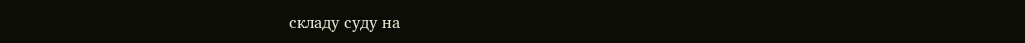складу суду на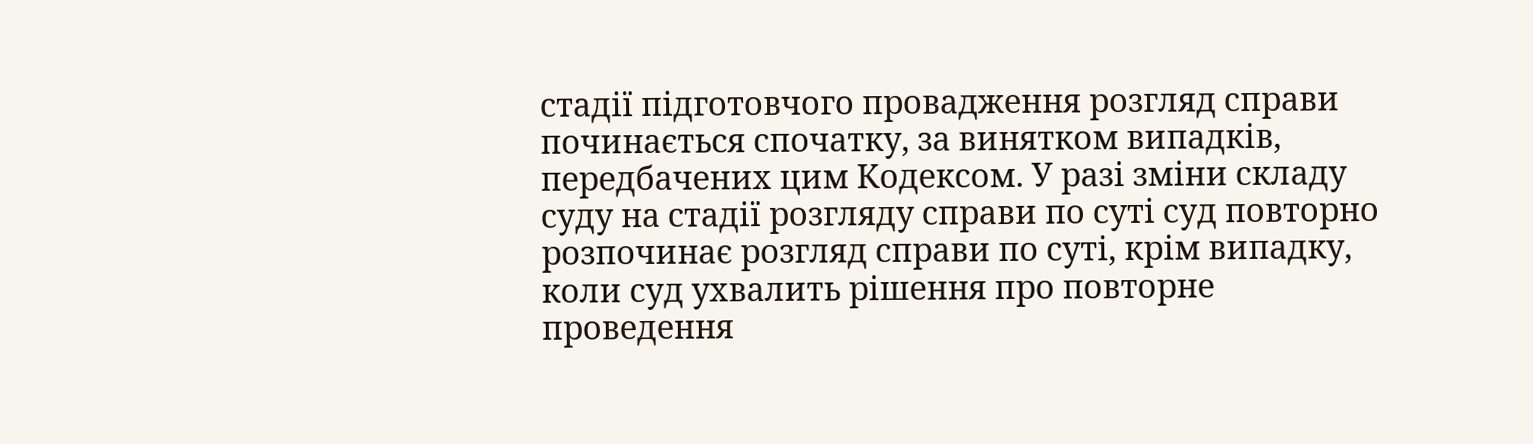стадії підготовчого провадження розгляд справи починається спочатку, за винятком випадків, передбачених цим Кодексом. У разі зміни складу суду на стадії розгляду справи по суті суд повторно розпочинає розгляд справи по суті, крім випадку, коли суд ухвалить рішення про повторне проведення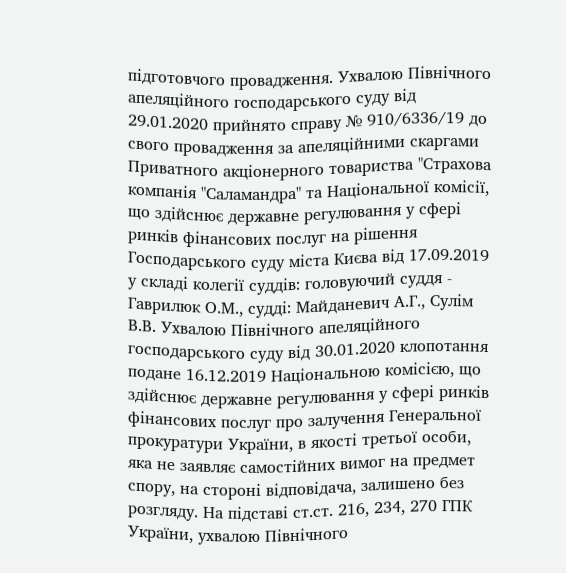підготовчого провадження. Ухвалою Північного апеляційного господарського суду від 29.01.2020 прийнято справу № 910/6336/19 до свого провадження за апеляційними скаргами Приватного акціонерного товариства "Страхова компанія "Саламандра" та Національної комісії, що здійснює державне регулювання у сфері ринків фінансових послуг на рішення Господарського суду міста Києва від 17.09.2019 у складі колегії суддів: головуючий суддя - Гаврилюк О.М., судді: Майданевич А.Г., Сулім В.В. Ухвалою Північного апеляційного господарського суду від 30.01.2020 клопотання подане 16.12.2019 Національною комісією, що здійснює державне регулювання у сфері ринків фінансових послуг про залучення Генеральної прокуратури України, в якості третьої особи, яка не заявляє самостійних вимог на предмет спору, на стороні відповідача, залишено без розгляду. На підставі ст.ст. 216, 234, 270 ГПК України, ухвалою Північного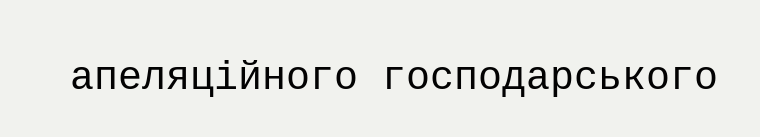апеляційного господарського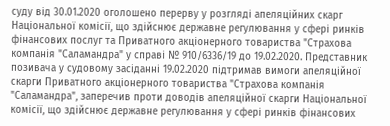суду від 30.01.2020 оголошено перерву у розгляді апеляційних скарг Національної комісії, що здійснює державне регулювання у сфері ринків фінансових послуг та Приватного акціонерного товариства "Страхова компанія "Саламандра" у справі № 910/6336/19 до 19.02.2020. Представник позивача у судовому засіданні 19.02.2020 підтримав вимоги апеляційної скарги Приватного акціонерного товариства "Страхова компанія "Саламандра", заперечив проти доводів апеляційної скарги Національної комісії, що здійснює державне регулювання у сфері ринків фінансових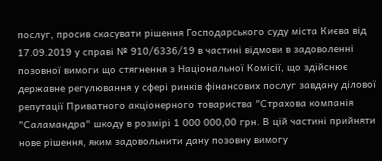послуг, просив скасувати рішення Господарського суду міста Києва від 17.09.2019 у справі № 910/6336/19 в частині відмови в задоволенні позовної вимоги що стягнення з Національної Комісії, що здійснює державне регулювання у сфері ринків фінансових послуг завдану ділової репутації Приватного акціонерного товариства "Страхова компанія "Саламандра" шкоду в розмірі 1 000 000,00 грн. В цій частині прийняти нове рішення, яким задовольнити дану позовну вимогу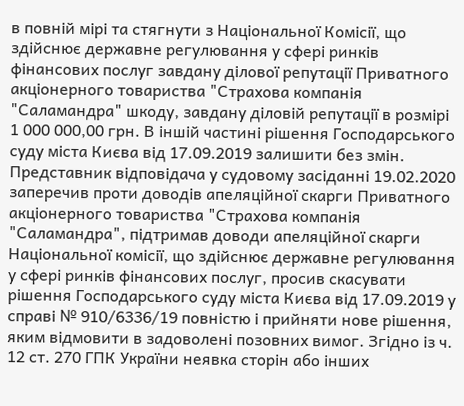в повній мірі та стягнути з Національної Комісії, що здійснює державне регулювання у сфері ринків фінансових послуг завдану ділової репутації Приватного акціонерного товариства "Страхова компанія "Саламандра" шкоду, завдану діловій репутації в розмірі 1 000 000,00 грн. В іншій частині рішення Господарського суду міста Києва від 17.09.2019 залишити без змін. Представник відповідача у судовому засіданні 19.02.2020 заперечив проти доводів апеляційної скарги Приватного акціонерного товариства "Страхова компанія "Саламандра", підтримав доводи апеляційної скарги Національної комісії, що здійснює державне регулювання у сфері ринків фінансових послуг, просив скасувати рішення Господарського суду міста Києва від 17.09.2019 у справі № 910/6336/19 повністю і прийняти нове рішення, яким відмовити в задоволені позовних вимог. Згідно із ч. 12 ст. 270 ГПК України неявка сторін або інших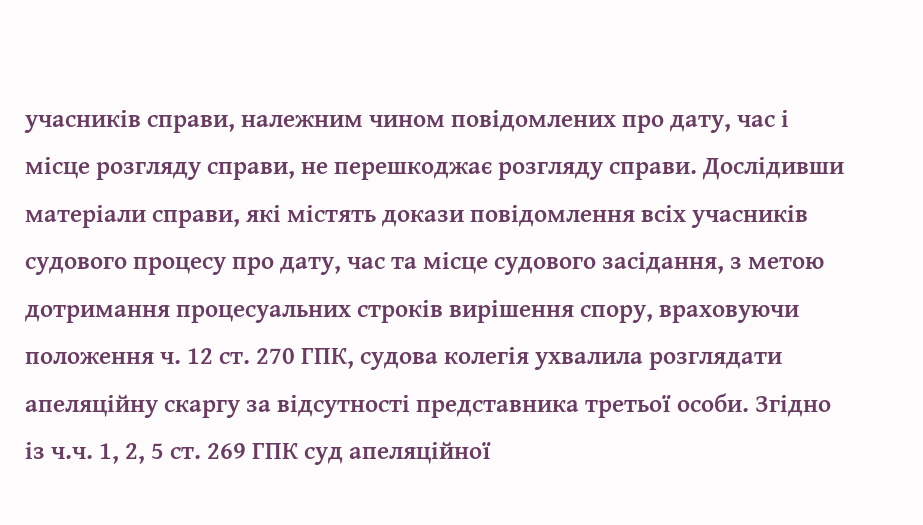учасників справи, належним чином повідомлених про дату, час і місце розгляду справи, не перешкоджає розгляду справи. Дослідивши матеріали справи, які містять докази повідомлення всіх учасників судового процесу про дату, час та місце судового засідання, з метою дотримання процесуальних строків вирішення спору, враховуючи положення ч. 12 ст. 270 ГПК, судова колегія ухвалила розглядати апеляційну скаргу за відсутності представника третьої особи. Згідно із ч.ч. 1, 2, 5 ст. 269 ГПК суд апеляційної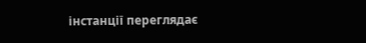інстанції переглядає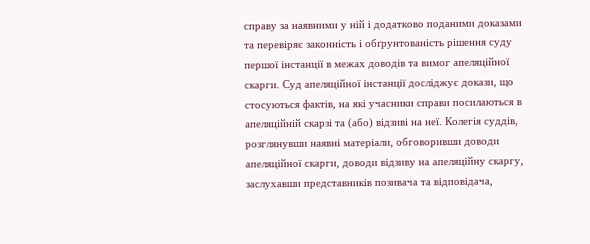справу за наявними у ній і додатково поданими доказами та перевіряє законність і обґрунтованість рішення суду першої інстанції в межах доводів та вимог апеляційної скарги. Суд апеляційної інстанції досліджує докази, що стосуються фактів, на які учасники справи посилаються в апеляційній скарзі та (або) відзиві на неї. Колегія суддів, розглянувши наявні матеріали, обговоривши доводи апеляційної скарги, доводи відзиву на апеляційну скаргу, заслухавши представників позивача та відповідача,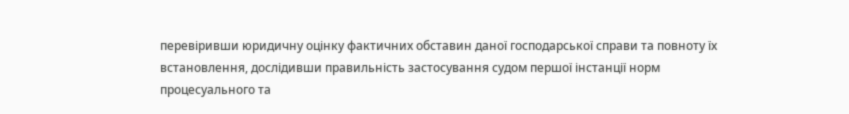перевіривши юридичну оцінку фактичних обставин даної господарської справи та повноту їх встановлення, дослідивши правильність застосування судом першої інстанції норм процесуального та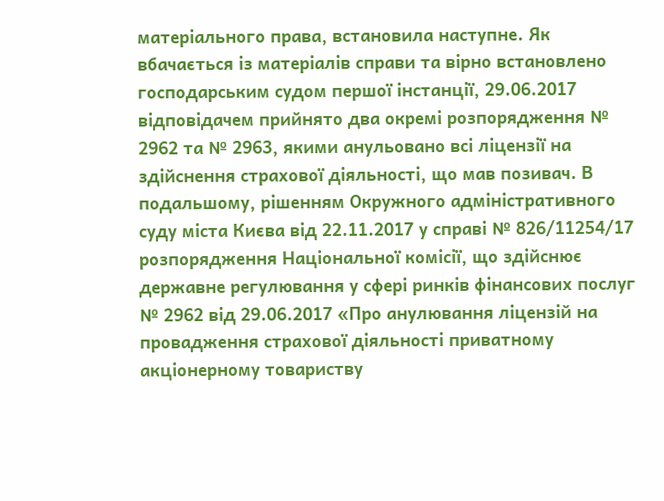матеріального права, встановила наступне. Як вбачається із матеріалів справи та вірно встановлено господарським судом першої інстанції, 29.06.2017 відповідачем прийнято два окремі розпорядження № 2962 та № 2963, якими анульовано всі ліцензії на здійснення страхової діяльності, що мав позивач. В подальшому, рішенням Окружного адміністративного суду міста Києва від 22.11.2017 у справі № 826/11254/17 розпорядження Національної комісії, що здійснює державне регулювання у сфері ринків фінансових послуг № 2962 від 29.06.2017 «Про анулювання ліцензій на провадження страхової діяльності приватному акціонерному товариству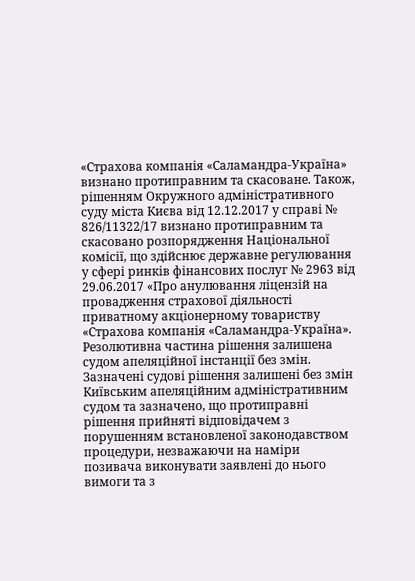«Страхова компанія «Саламандра-Україна» визнано протиправним та скасоване. Також, рішенням Окружного адміністративного суду міста Києва від 12.12.2017 у справі № 826/11322/17 визнано протиправним та скасовано розпорядження Національної комісії, що здійснює державне регулювання у сфері ринків фінансових послуг № 2963 від 29.06.2017 «Про анулювання ліцензій на провадження страхової діяльності приватному акціонерному товариству «Страхова компанія «Саламандра-Україна». Резолютивна частина рішення залишена судом апеляційної інстанції без змін. Зазначені судові рішення залишені без змін Київським апеляційним адміністративним судом та зазначено, що протиправні рішення прийняті відповідачем з порушенням встановленої законодавством процедури, незважаючи на наміри позивача виконувати заявлені до нього вимоги та з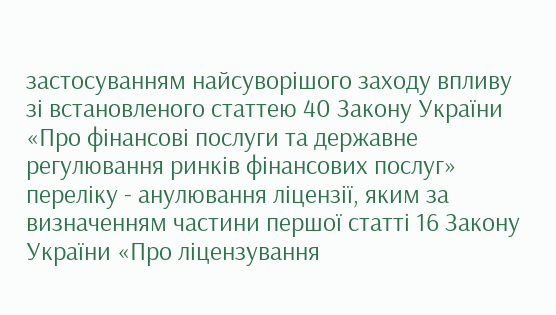застосуванням найсуворішого заходу впливу зі встановленого статтею 40 Закону України «Про фінансові послуги та державне регулювання ринків фінансових послуг» переліку - анулювання ліцензії, яким за визначенням частини першої статті 16 Закону України «Про ліцензування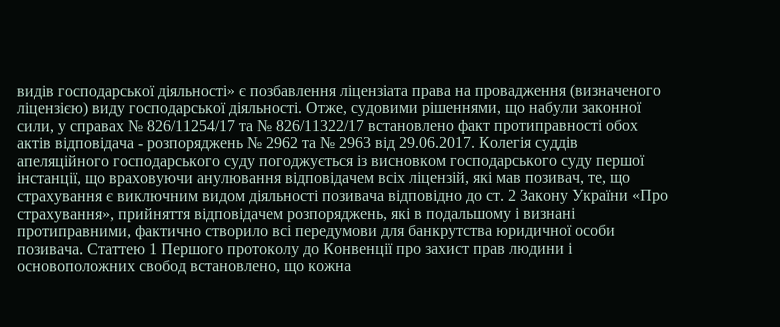видів господарської діяльності» є позбавлення ліцензіата права на провадження (визначеного ліцензією) виду господарської діяльності. Отже, судовими рішеннями, що набули законної сили, у справах № 826/11254/17 та № 826/11322/17 встановлено факт протиправності обох актів відповідача - розпоряджень № 2962 та № 2963 від 29.06.2017. Колегія суддів апеляційного господарського суду погоджується із висновком господарського суду першої інстанції, що враховуючи анулювання відповідачем всіх ліцензій, які мав позивач, те, що страхування є виключним видом діяльності позивача відповідно до ст. 2 Закону України «Про страхування», прийняття відповідачем розпоряджень, які в подальшому і визнані протиправними, фактично створило всі передумови для банкрутства юридичної особи позивача. Статтею 1 Першого протоколу до Конвенції про захист прав людини і основоположних свобод встановлено, що кожна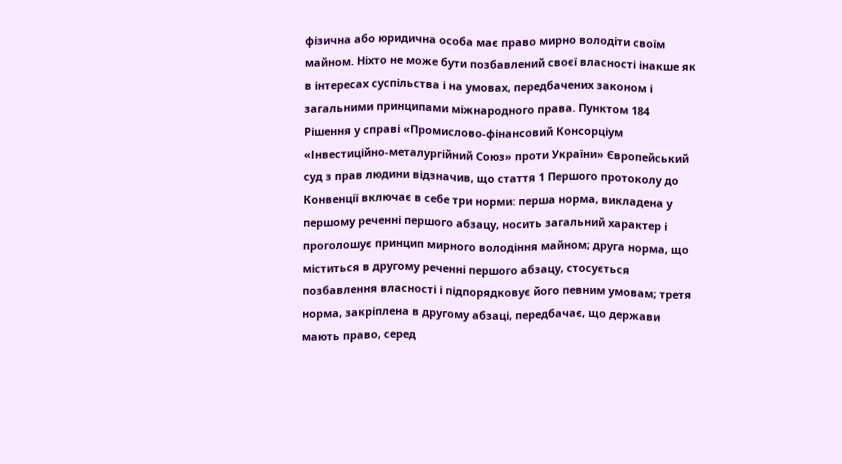фізична або юридична особа має право мирно володіти своїм майном. Ніхто не може бути позбавлений своєї власності інакше як в інтересах суспільства і на умовах, передбачених законом і загальними принципами міжнародного права. Пунктом 184 Рішення у справі «Промислово-фінансовий Консорціум «Інвестиційно-металургійний Союз» проти України» Європейський суд з прав людини відзначив, що стаття 1 Першого протоколу до Конвенції включає в себе три норми: перша норма, викладена у першому реченні першого абзацу, носить загальний характер і проголошує принцип мирного володіння майном; друга норма, що міститься в другому реченні першого абзацу, стосується позбавлення власності і підпорядковує його певним умовам; третя норма, закріплена в другому абзаці, передбачає, що держави мають право, серед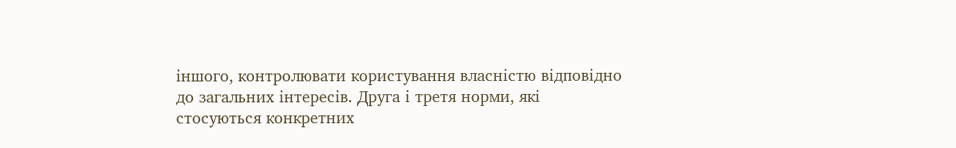іншого, контролювати користування власністю відповідно до загальних інтересів. Друга і третя норми, які стосуються конкретних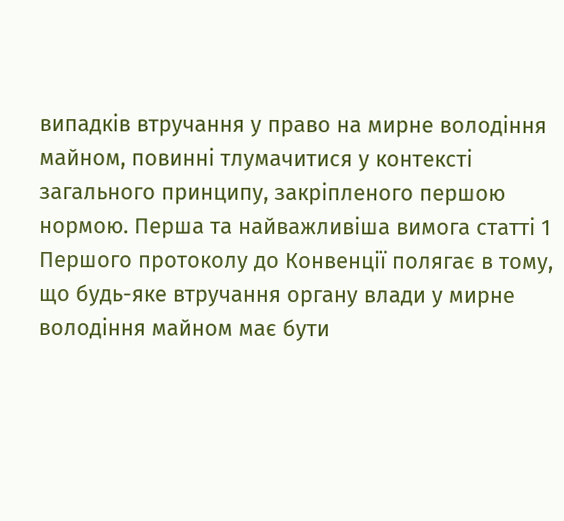випадків втручання у право на мирне володіння майном, повинні тлумачитися у контексті загального принципу, закріпленого першою нормою. Перша та найважливіша вимога статті 1 Першого протоколу до Конвенції полягає в тому, що будь-яке втручання органу влади у мирне володіння майном має бути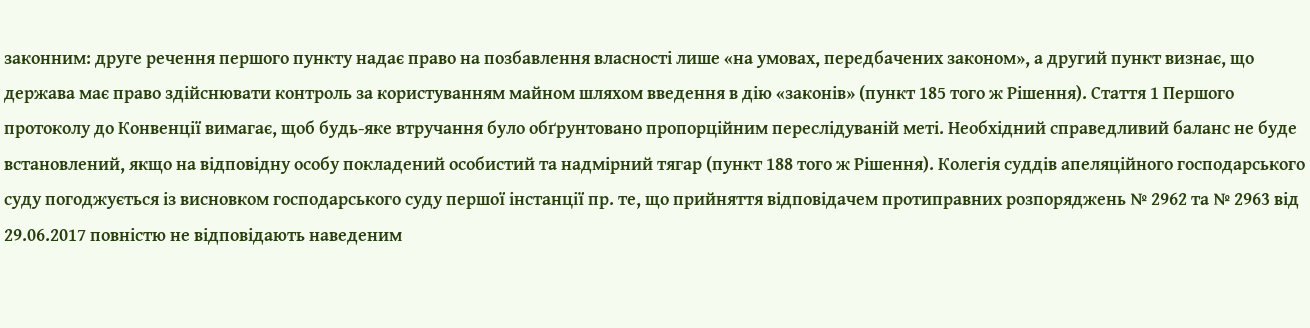законним: друге речення першого пункту надає право на позбавлення власності лише «на умовах, передбачених законом», а другий пункт визнає, що держава має право здійснювати контроль за користуванням майном шляхом введення в дію «законів» (пункт 185 того ж Рішення). Стаття 1 Першого протоколу до Конвенції вимагає, щоб будь-яке втручання було обґрунтовано пропорційним переслідуваній меті. Необхідний справедливий баланс не буде встановлений, якщо на відповідну особу покладений особистий та надмірний тягар (пункт 188 того ж Рішення). Колегія суддів апеляційного господарського суду погоджується із висновком господарського суду першої інстанції пр. те, що прийняття відповідачем протиправних розпоряджень № 2962 та № 2963 від 29.06.2017 повністю не відповідають наведеним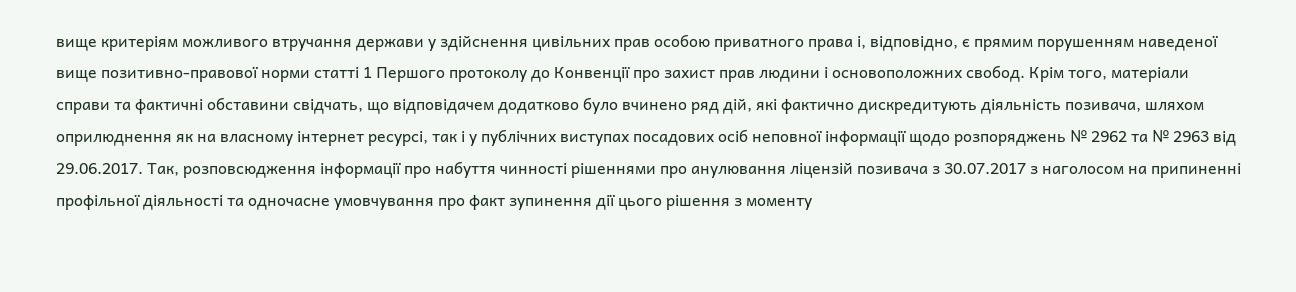вище критеріям можливого втручання держави у здійснення цивільних прав особою приватного права і, відповідно, є прямим порушенням наведеної вище позитивно-правової норми статті 1 Першого протоколу до Конвенції про захист прав людини і основоположних свобод. Крім того, матеріали справи та фактичні обставини свідчать, що відповідачем додатково було вчинено ряд дій, які фактично дискредитують діяльність позивача, шляхом оприлюднення як на власному інтернет ресурсі, так і у публічних виступах посадових осіб неповної інформації щодо розпоряджень № 2962 та № 2963 від 29.06.2017. Так, розповсюдження інформації про набуття чинності рішеннями про анулювання ліцензій позивача з 30.07.2017 з наголосом на припиненні профільної діяльності та одночасне умовчування про факт зупинення дії цього рішення з моменту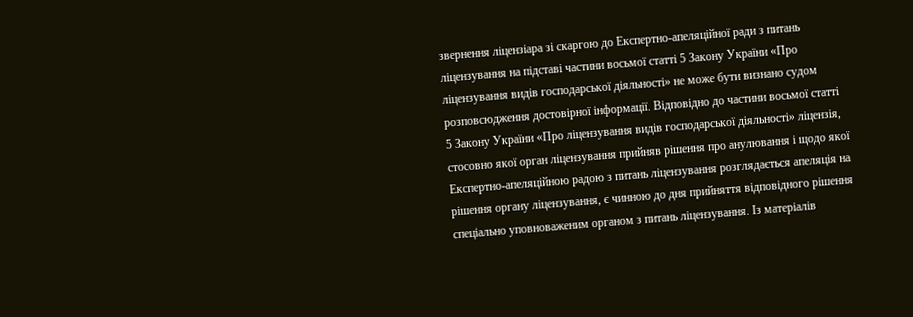звернення ліцензіара зі скаргою до Експертно-апеляційної ради з питань ліцензування на підставі частини восьмої статті 5 Закону України «Про ліцензування видів господарської діяльності» не може бути визнано судом розповсюдження достовірної інформації. Відповідно до частини восьмої статті 5 Закону України «Про ліцензування видів господарської діяльності» ліцензія, стосовно якої орган ліцензування прийняв рішення про анулювання і щодо якої Експертно-апеляційною радою з питань ліцензування розглядається апеляція на рішення органу ліцензування, є чинною до дня прийняття відповідного рішення спеціально уповноваженим органом з питань ліцензування. Із матеріалів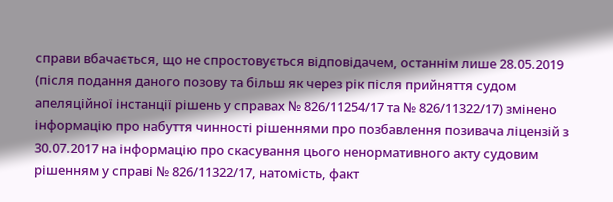справи вбачається, що не спростовується відповідачем, останнім лише 28.05.2019 (після подання даного позову та більш як через рік після прийняття судом апеляційної інстанції рішень у справах № 826/11254/17 та № 826/11322/17) змінено інформацію про набуття чинності рішеннями про позбавлення позивача ліцензій з 30.07.2017 на інформацію про скасування цього ненормативного акту судовим рішенням у справі № 826/11322/17, натомість, факт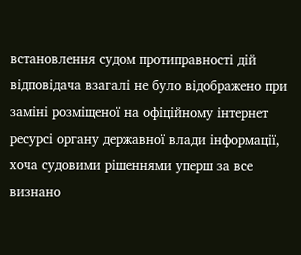встановлення судом протиправності дій відповідача взагалі не було відображено при заміні розміщеної на офіційному інтернет ресурсі органу державної влади інформації, хоча судовими рішеннями уперш за все визнано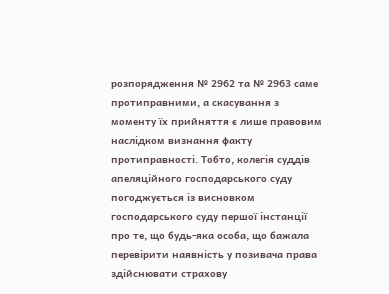розпорядження № 2962 та № 2963 саме протиправними, а скасування з моменту їх прийняття є лише правовим наслідком визнання факту протиправності. Тобто, колегія суддів апеляційного господарського суду погоджується із висновком господарського суду першої інстанції про те, що будь-яка особа, що бажала перевірити наявність у позивача права здійснювати страхову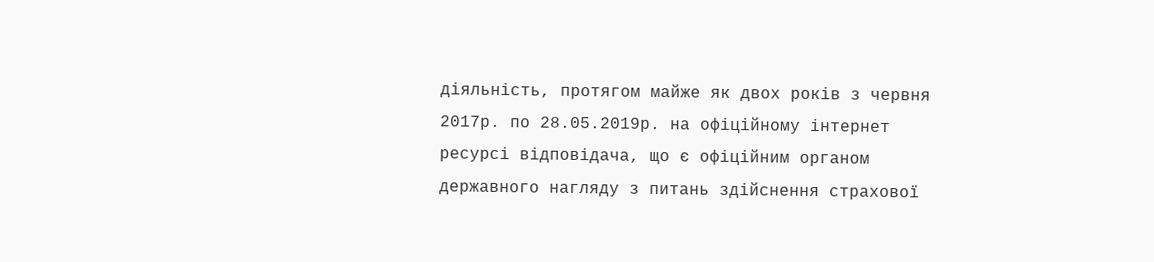діяльність, протягом майже як двох років з червня 2017р. по 28.05.2019р. на офіційному інтернет ресурсі відповідача, що є офіційним органом державного нагляду з питань здійснення страхової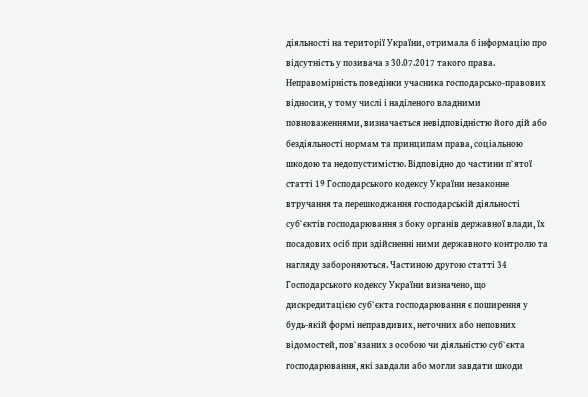діяльності на території України, отримала б інформацію про відсутність у позивача з 30.07.2017 такого права. Неправомірність поведінки учасника господарсько-правових відносин, у тому числі і наділеного владними повноваженнями, визначається невідповідністю його дій або бездіяльності нормам та принципам права, соціальною шкодою та недопустимістю. Відповідно до частини п`ятої статті 19 Господарського кодексу України незаконне втручання та перешкоджання господарській діяльності суб`єктів господарювання з боку органів державної влади, їх посадових осіб при здійсненні ними державного контролю та нагляду забороняються. Частиною другою статті 34 Господарського кодексу України визначено, що дискредитацією суб`єкта господарювання є поширення у будь-якій формі неправдивих, неточних або неповних відомостей, пов`язаних з особою чи діяльністю суб`єкта господарювання, які завдали або могли завдати шкоди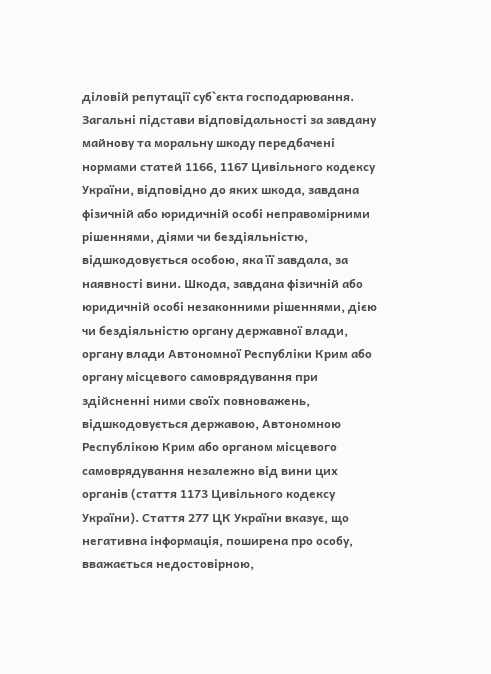діловій репутації суб`єкта господарювання. Загальні підстави відповідальності за завдану майнову та моральну шкоду передбачені нормами статей 1166, 1167 Цивільного кодексу України, відповідно до яких шкода, завдана фізичній або юридичній особі неправомірними рішеннями, діями чи бездіяльністю, відшкодовується особою, яка її завдала, за наявності вини. Шкода, завдана фізичній або юридичній особі незаконними рішеннями, дією чи бездіяльністю органу державної влади, органу влади Автономної Республіки Крим або органу місцевого самоврядування при здійсненні ними своїх повноважень, відшкодовується державою, Автономною Республікою Крим або органом місцевого самоврядування незалежно від вини цих органів (стаття 1173 Цивільного кодексу України). Стаття 277 ЦК України вказує, що негативна інформація, поширена про особу, вважається недостовірною,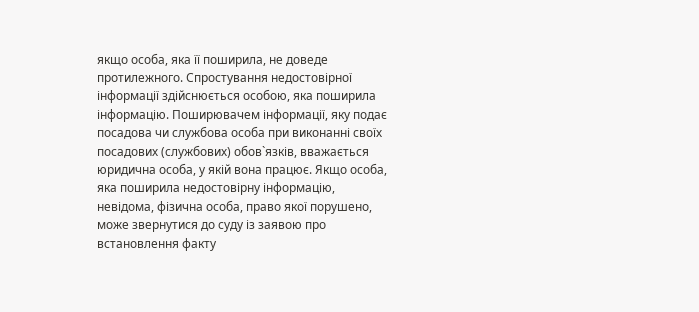якщо особа, яка її поширила, не доведе протилежного. Спростування недостовірної інформації здійснюється особою, яка поширила інформацію. Поширювачем інформації, яку подає посадова чи службова особа при виконанні своїх посадових (службових) обов`язків, вважається юридична особа, у якій вона працює. Якщо особа, яка поширила недостовірну інформацію, невідома, фізична особа, право якої порушено, може звернутися до суду із заявою про встановлення факту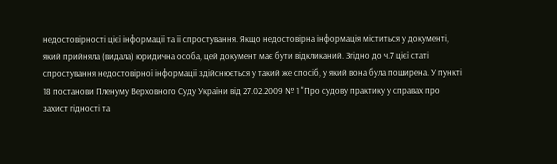недостовірності цієї інформації та її спростування. Якщо недостовірна інформація міститься у документі, який прийняла (видала) юридична особа, цей документ має бути відкликаний. Згідно до ч.7 цієї статі спростування недостовірної інформації здійснюється у такий же спосіб, у який вона була поширена. У пункті 18 постанови Пленуму Верховного Суду України від 27.02.2009 № 1 "Про судову практику у справах про захист гідності та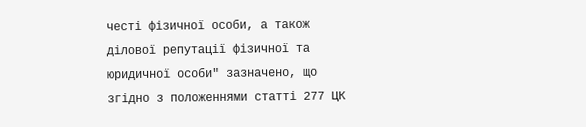честі фізичної особи, а також ділової репутації фізичної та юридичної особи" зазначено, що згідно з положеннями статті 277 ЦК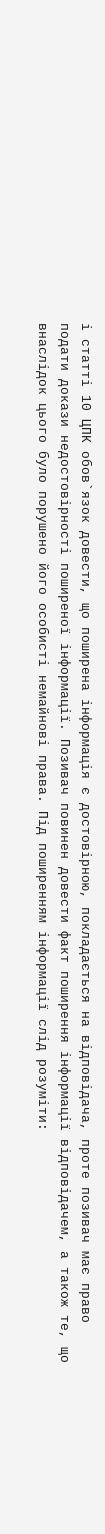і статті 10 ЦПК обов`язок довести, що поширена інформація є достовірною, покладається на відповідача, проте позивач має право подати докази недостовірності поширеної інформації. Позивач повинен довести факт поширення інформації відповідачем, а також те, що внаслідок цього було порушено його особисті немайнові права. Під поширенням інформації слід розуміти: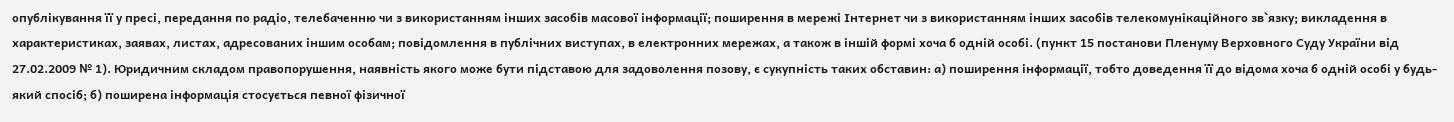опублікування її у пресі, передання по радіо, телебаченню чи з використанням інших засобів масової інформації; поширення в мережі Інтернет чи з використанням інших засобів телекомунікаційного зв`язку; викладення в характеристиках, заявах, листах, адресованих іншим особам; повідомлення в публічних виступах, в електронних мережах, а також в іншій формі хоча б одній особі. (пункт 15 постанови Пленуму Верховного Суду України від 27.02.2009 № 1). Юридичним складом правопорушення, наявність якого може бути підставою для задоволення позову, є сукупність таких обставин: а) поширення інформації, тобто доведення її до відома хоча б одній особі у будь-який спосіб; б) поширена інформація стосується певної фізичної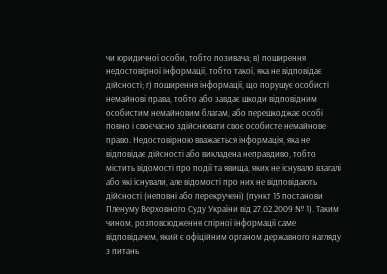чи юридичної особи, тобто позивача; в) поширення недостовірної інформації, тобто такої, яка не відповідає дійсності; г) поширення інформації, що порушує особисті немайнові права, тобто або завдає шкоди відповідним особистим немайновим благам, або перешкоджає особі повно і своєчасно здійснювати своє особисте немайнове право. Недостовірною вважається інформація, яка не відповідає дійсності або викладена неправдиво, тобто містить відомості про події та явища, яких не існувало взагалі або які існували, але відомості про них не відповідають дійсності (неповні або перекручені) (пункт 15 постанови Пленуму Верховного Суду України від 27.02.2009 № 1). Таким чином, розповсюдження спірної інформації саме відповідачем, який є офіційним органом державного нагляду з питань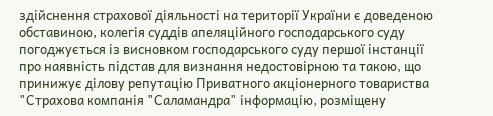здійснення страхової діяльності на території України є доведеною обставиною, колегія суддів апеляційного господарського суду погоджується із висновком господарського суду першої інстанції про наявність підстав для визнання недостовірною та такою, що принижує ділову репутацію Приватного акціонерного товариства "Страхова компанія "Саламандра" інформацію, розміщену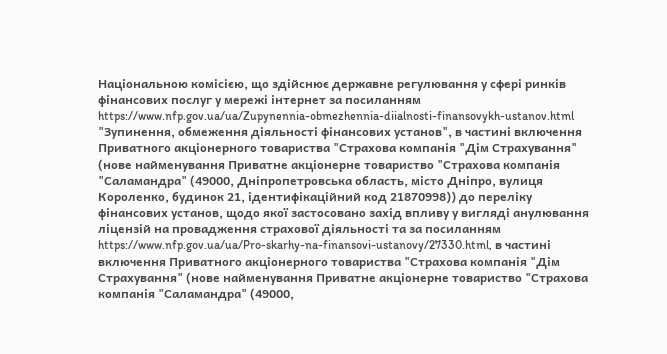Національною комісією, що здійснює державне регулювання у сфері ринків фінансових послуг у мережі інтернет за посиланням https://www.nfp.gov.ua/ua/Zupynennia-obmezhennia-diialnosti-finansovykh-ustanov.html "Зупинення, обмеження діяльності фінансових установ", в частині включення Приватного акціонерного товариства "Страхова компанія "Дім Страхування" (нове найменування Приватне акціонерне товариство "Страхова компанія "Саламандра" (49000, Дніпропетровська область, місто Дніпро, вулиця Короленко, будинок 21, ідентифікаційний код 21870998)) до переліку фінансових установ, щодо якої застосовано захід впливу у вигляді анулювання ліцензій на провадження страхової діяльності та за посиланням https://www.nfp.gov.ua/ua/Pro-skarhy-na-finansovi-ustanovy/27330.html, в частині включення Приватного акціонерного товариства "Страхова компанія "Дім Страхування" (нове найменування Приватне акціонерне товариство "Страхова компанія "Саламандра" (49000,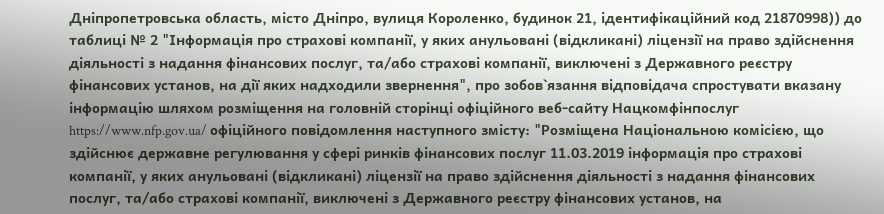Дніпропетровська область, місто Дніпро, вулиця Короленко, будинок 21, ідентифікаційний код 21870998)) до таблиці № 2 "Інформація про страхові компанії, у яких анульовані (відкликані) ліцензії на право здійснення діяльності з надання фінансових послуг, та/або страхові компанії, виключені з Державного реєстру фінансових установ, на дії яких надходили звернення", про зобов`язання відповідача спростувати вказану інформацію шляхом розміщення на головній сторінці офіційного веб-сайту Нацкомфінпослуг https://www.nfp.gov.ua/ офіційного повідомлення наступного змісту: "Розміщена Національною комісією, що здійснює державне регулювання у сфері ринків фінансових послуг 11.03.2019 інформація про страхові компанії, у яких анульовані (відкликані) ліцензії на право здійснення діяльності з надання фінансових послуг, та/або страхові компанії, виключені з Державного реєстру фінансових установ, на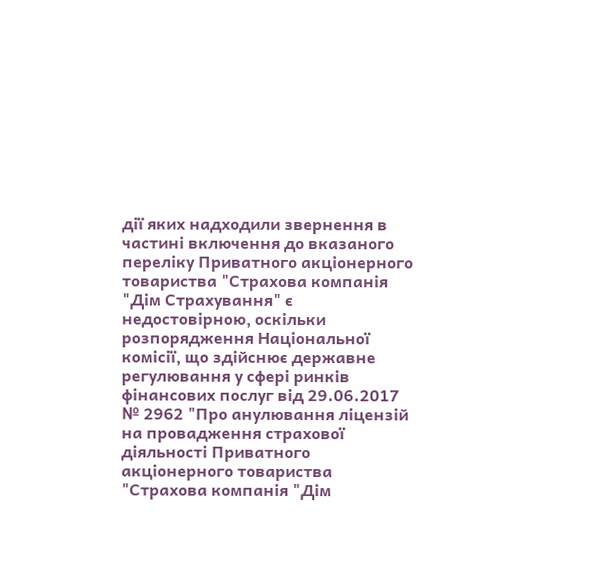дії яких надходили звернення в частині включення до вказаного переліку Приватного акціонерного товариства "Страхова компанія "Дім Страхування" є недостовірною, оскільки розпорядження Національної комісії, що здійснює державне регулювання у сфері ринків фінансових послуг від 29.06.2017 № 2962 "Про анулювання ліцензій на провадження страхової діяльності Приватного акціонерного товариства "Страхова компанія "Дім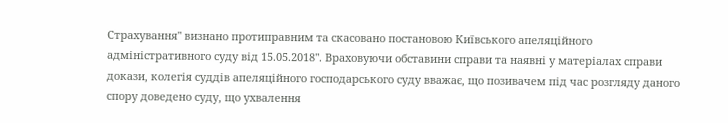Страхування" визнано протиправним та скасовано постановою Київського апеляційного адміністративного суду від 15.05.2018". Враховуючи обставини справи та наявні у матеріалах справи докази, колегія суддів апеляційного господарського суду вважає, що позивачем під час розгляду даного спору доведено суду, що ухвалення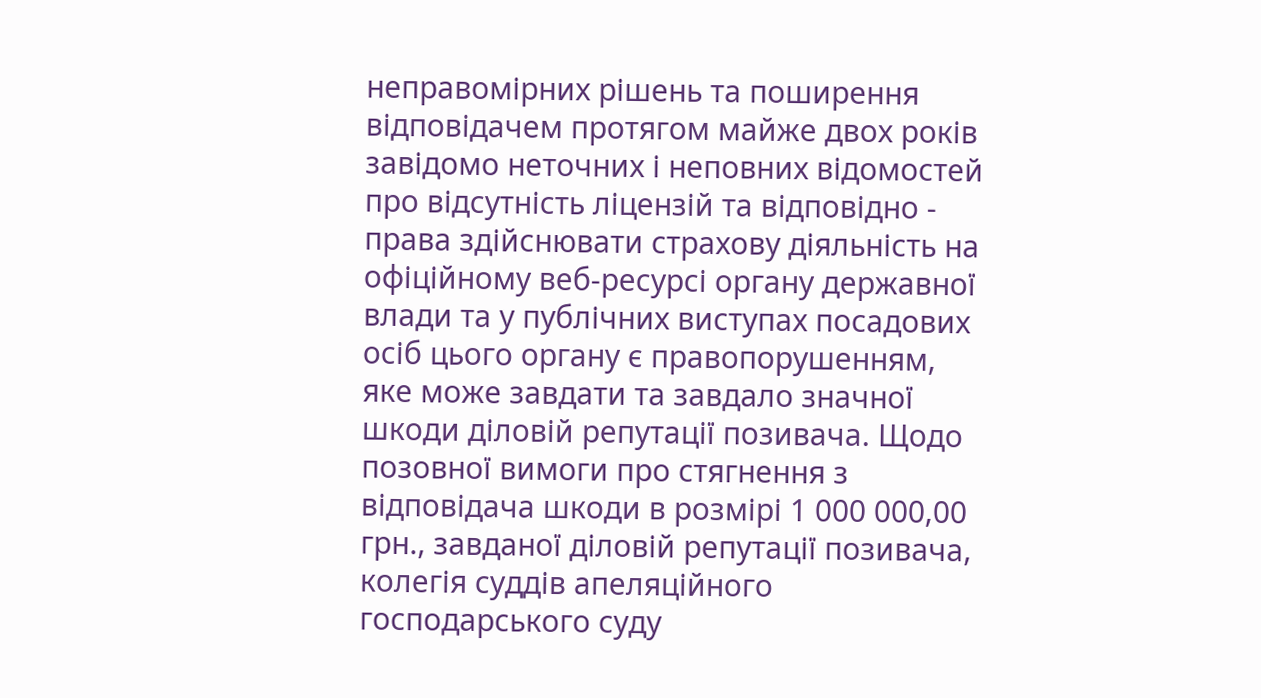неправомірних рішень та поширення відповідачем протягом майже двох років завідомо неточних і неповних відомостей про відсутність ліцензій та відповідно - права здійснювати страхову діяльність на офіційному веб-ресурсі органу державної влади та у публічних виступах посадових осіб цього органу є правопорушенням, яке може завдати та завдало значної шкоди діловій репутації позивача. Щодо позовної вимоги про стягнення з відповідача шкоди в розмірі 1 000 000,00 грн., завданої діловій репутації позивача, колегія суддів апеляційного господарського суду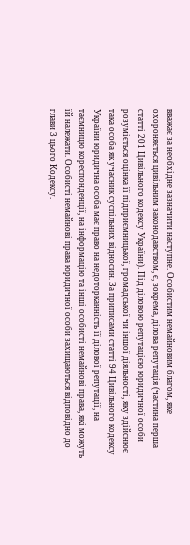вважає за необхідне зазначити наступне. Особистим немайновим благом, яке охороняється цивільним законодавством, є, зокрема, ділова репутація (частина перша статті 201 Цивільного кодексу України). Під діловою репутацією юридичної особи розуміється оцінка її підприємницької, громадської чи іншої діяльності, яку здійснює така особа як учасник суспільних відносин. За приписами статті 94 Цивільного кодексу України юридична особа має право на недоторканність її ділової репутації, на таємницю кореспонденції, на інформацію та інші особисті немайнові права, які можуть їй належати. Особисті немайнові права юридичної особи захищаються відповідно до глави 3 цього Кодексу.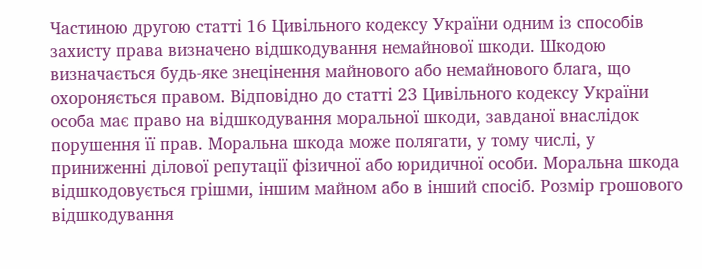Частиною другою статті 16 Цивільного кодексу України одним із способів захисту права визначено відшкодування немайнової шкоди. Шкодою визначається будь-яке знецінення майнового або немайнового блага, що охороняється правом. Відповідно до статті 23 Цивільного кодексу України особа має право на відшкодування моральної шкоди, завданої внаслідок порушення її прав. Моральна шкода може полягати, у тому числі, у приниженні ділової репутації фізичної або юридичної особи. Моральна шкода відшкодовується грішми, іншим майном або в інший спосіб. Розмір грошового відшкодування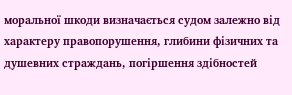моральної шкоди визначається судом залежно від характеру правопорушення, глибини фізичних та душевних страждань, погіршення здібностей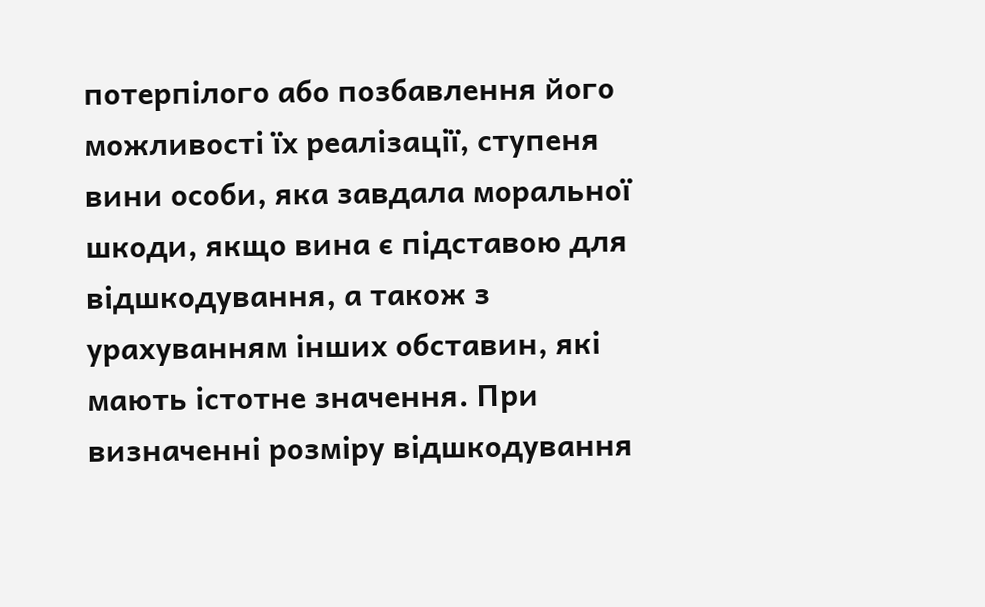потерпілого або позбавлення його можливості їх реалізації, ступеня вини особи, яка завдала моральної шкоди, якщо вина є підставою для відшкодування, а також з урахуванням інших обставин, які мають істотне значення. При визначенні розміру відшкодування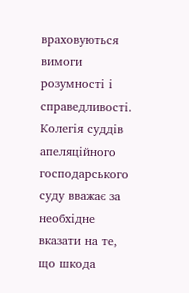враховуються вимоги розумності і справедливості. Колегія суддів апеляційного господарського суду вважає за необхідне вказати на те, що шкода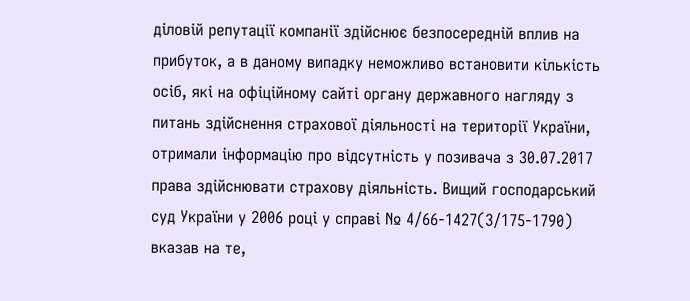діловій репутації компанії здійснює безпосередній вплив на прибуток, а в даному випадку неможливо встановити кількість осіб, які на офіційному сайті органу державного нагляду з питань здійснення страхової діяльності на території України, отримали інформацію про відсутність у позивача з 30.07.2017 права здійснювати страхову діяльність. Вищий господарський суд України у 2006 році у справі № 4/66-1427(3/175-1790) вказав на те,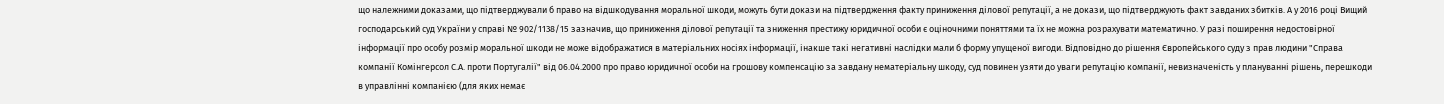що належними доказами, що підтверджували б право на відшкодування моральної шкоди, можуть бути докази на підтвердження факту приниження ділової репутації, а не докази, що підтверджують факт завданих збитків. А у 2016 році Вищий господарський суд України у справі № 902/1138/15 зазначив, що приниження ділової репутації та зниження престижу юридичної особи є оціночними поняттями та їх не можна розрахувати математично. У разі поширення недостовірної інформації про особу розмір моральної шкоди не може відображатися в матеріальних носіях інформації, інакше такі негативні наслідки мали б форму упущеної вигоди. Відповідно до рішення Європейського суду з прав людини "Справа компанії Комінгерсол С.А. проти Португалії" від 06.04.2000 про право юридичної особи на грошову компенсацію за завдану нематеріальну шкоду, суд повинен узяти до уваги репутацію компанії, невизначеність у плануванні рішень, перешкоди в управлінні компанією (для яких немає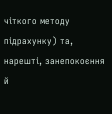чіткого методу підрахунку) та, нарешті, занепокоєння й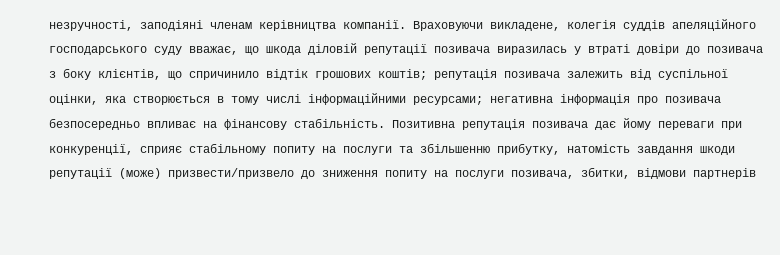незручності, заподіяні членам керівництва компанії. Враховуючи викладене, колегія суддів апеляційного господарського суду вважає, що шкода діловій репутації позивача виразилась у втраті довіри до позивача з боку клієнтів, що спричинило відтік грошових коштів; репутація позивача залежить від суспільної оцінки, яка створюється в тому числі інформаційними ресурсами; негативна інформація про позивача безпосередньо впливає на фінансову стабільність. Позитивна репутація позивача дає йому переваги при конкуренції, сприяє стабільному попиту на послуги та збільшенню прибутку, натомість завдання шкоди репутації (може) призвести/призвело до зниження попиту на послуги позивача, збитки, відмови партнерів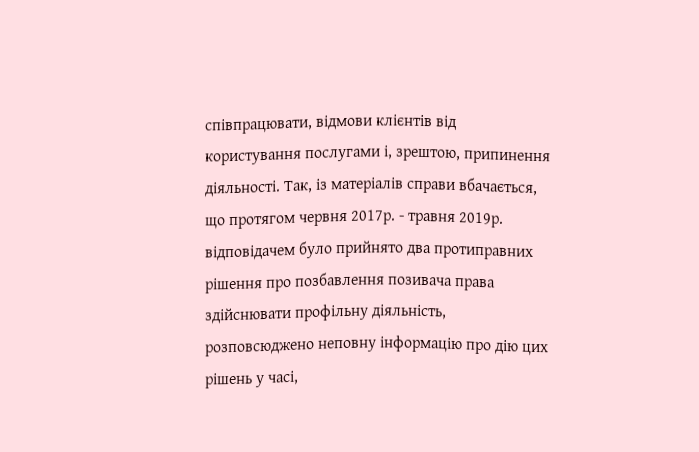співпрацювати, відмови клієнтів від користування послугами і, зрештою, припинення діяльності. Так, із матеріалів справи вбачається, що протягом червня 2017р. - травня 2019р. відповідачем було прийнято два протиправних рішення про позбавлення позивача права здійснювати профільну діяльність, розповсюджено неповну інформацію про дію цих рішень у часі,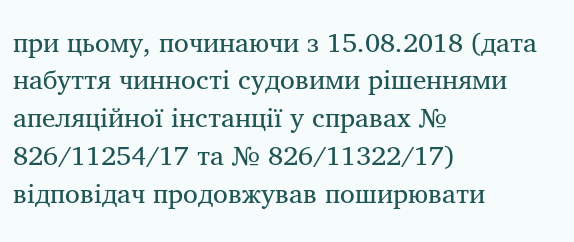при цьому, починаючи з 15.08.2018 (дата набуття чинності судовими рішеннями апеляційної інстанції у справах № 826/11254/17 та № 826/11322/17) відповідач продовжував поширювати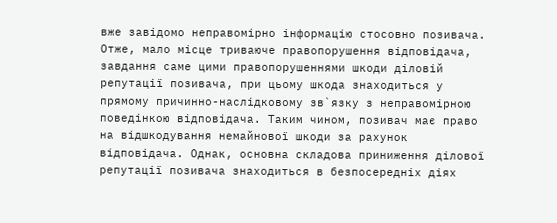вже завідомо неправомірно інформацію стосовно позивача. Отже, мало місце триваюче правопорушення відповідача, завдання саме цими правопорушеннями шкоди діловій репутації позивача, при цьому шкода знаходиться у прямому причинно-наслідковому зв`язку з неправомірною поведінкою відповідача. Таким чином, позивач має право на відшкодування немайнової шкоди за рахунок відповідача. Однак, основна складова приниження ділової репутації позивача знаходиться в безпосередніх діях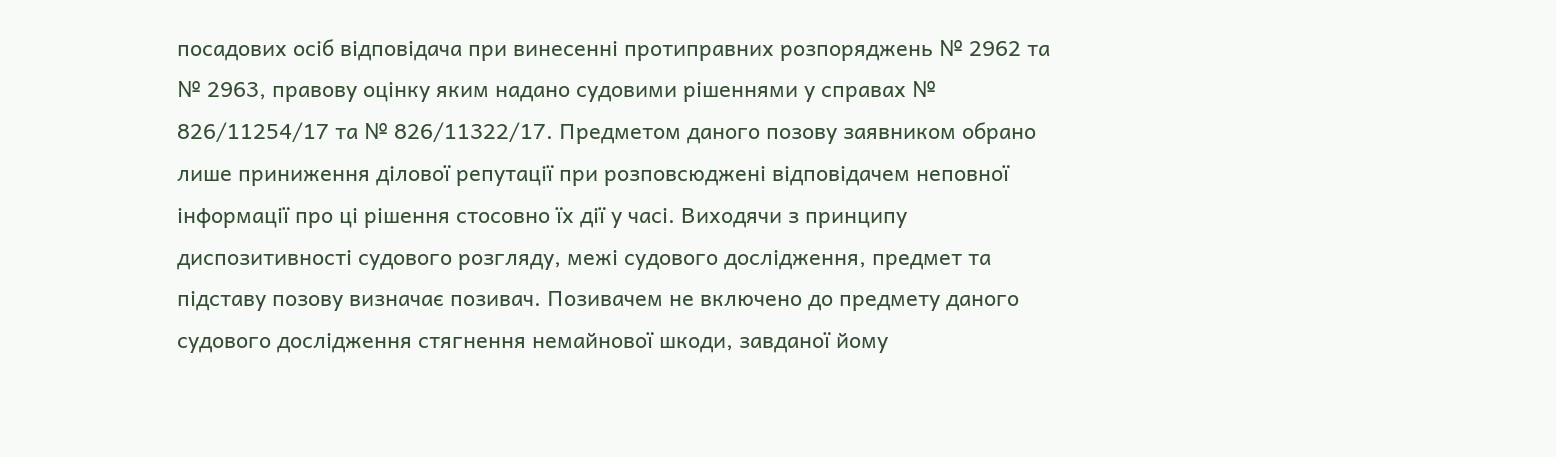посадових осіб відповідача при винесенні протиправних розпоряджень № 2962 та № 2963, правову оцінку яким надано судовими рішеннями у справах № 826/11254/17 та № 826/11322/17. Предметом даного позову заявником обрано лише приниження ділової репутації при розповсюджені відповідачем неповної інформації про ці рішення стосовно їх дії у часі. Виходячи з принципу диспозитивності судового розгляду, межі судового дослідження, предмет та підставу позову визначає позивач. Позивачем не включено до предмету даного судового дослідження стягнення немайнової шкоди, завданої йому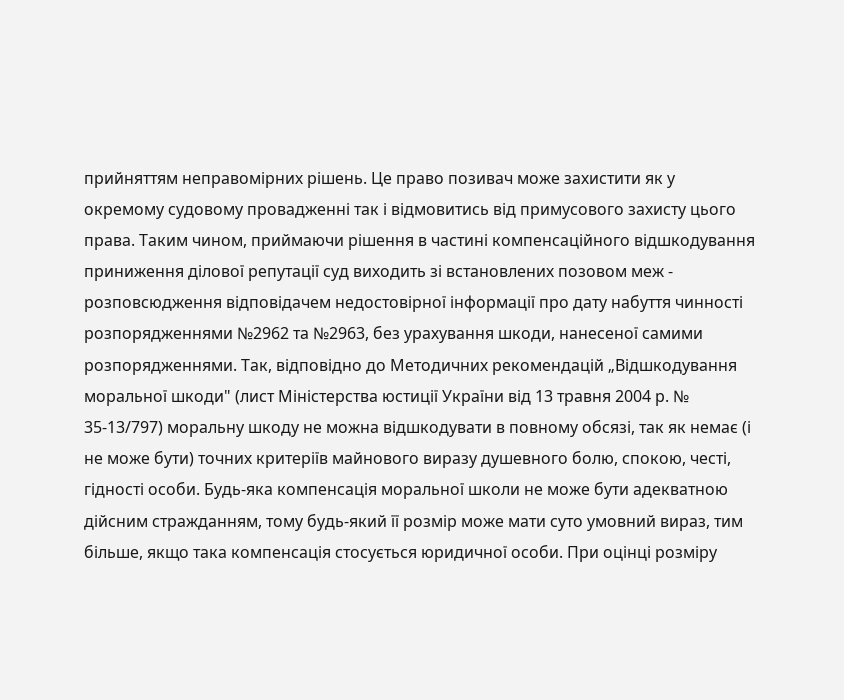прийняттям неправомірних рішень. Це право позивач може захистити як у окремому судовому провадженні так і відмовитись від примусового захисту цього права. Таким чином, приймаючи рішення в частині компенсаційного відшкодування приниження ділової репутації суд виходить зі встановлених позовом меж - розповсюдження відповідачем недостовірної інформації про дату набуття чинності розпорядженнями №2962 та №2963, без урахування шкоди, нанесеної самими розпорядженнями. Так, відповідно до Методичних рекомендацій „Відшкодування моральної шкоди" (лист Міністерства юстиції України від 13 травня 2004 р. № 35-13/797) моральну шкоду не можна відшкодувати в повному обсязі, так як немає (і не може бути) точних критеріїв майнового виразу душевного болю, спокою, честі, гідності особи. Будь-яка компенсація моральної школи не може бути адекватною дійсним стражданням, тому будь-який її розмір може мати суто умовний вираз, тим більше, якщо така компенсація стосується юридичної особи. При оцінці розміру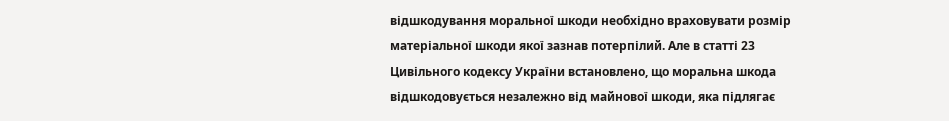відшкодування моральної шкоди необхідно враховувати розмір матеріальної шкоди якої зазнав потерпілий. Але в статті 23 Цивільного кодексу України встановлено, що моральна шкода відшкодовується незалежно від майнової шкоди, яка підлягає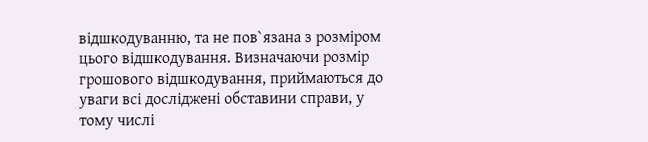відшкодуванню, та не пов`язана з розміром цього відшкодування. Визначаючи розмір грошового відшкодування, приймаються до уваги всі досліджені обставини справи, у тому числі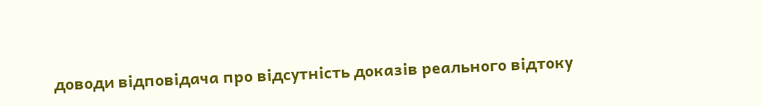доводи відповідача про відсутність доказів реального відтоку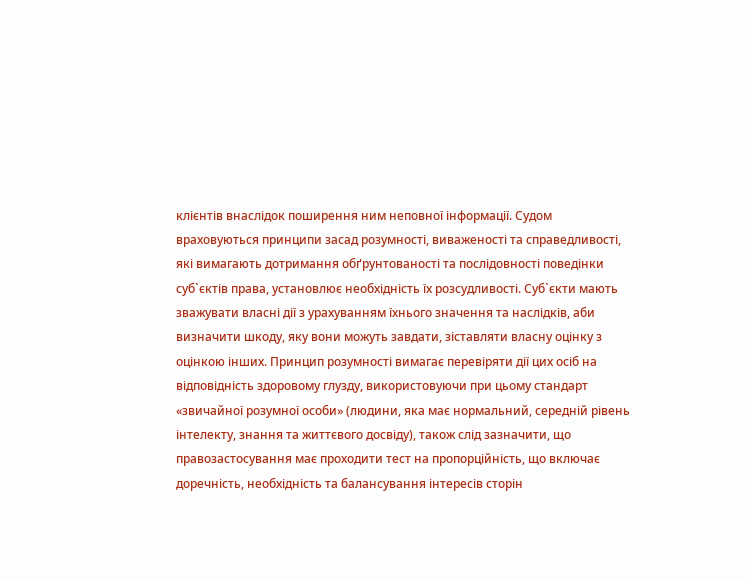клієнтів внаслідок поширення ним неповної інформації. Судом враховуються принципи засад розумності, виваженості та справедливості, які вимагають дотримання обґрунтованості та послідовності поведінки суб`єктів права, установлює необхідність їх розсудливості. Суб`єкти мають зважувати власні дії з урахуванням їхнього значення та наслідків, аби визначити шкоду, яку вони можуть завдати, зіставляти власну оцінку з оцінкою інших. Принцип розумності вимагає перевіряти дії цих осіб на відповідність здоровому глузду, використовуючи при цьому стандарт «звичайної розумної особи» (людини, яка має нормальний, середній рівень інтелекту, знання та життєвого досвіду), також слід зазначити, що правозастосування має проходити тест на пропорційність, що включає доречність, необхідність та балансування інтересів сторін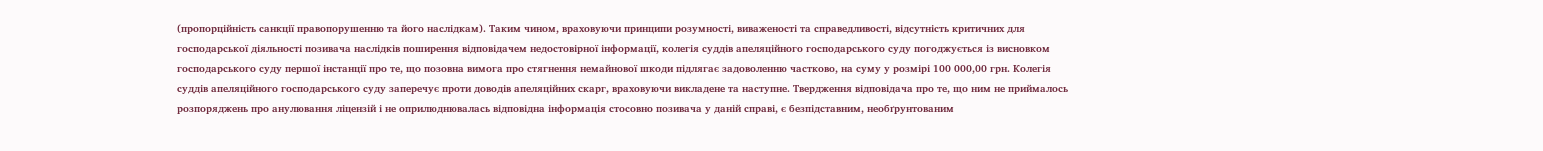(пропорційність санкції правопорушенню та його наслідкам). Таким чином, враховуючи принципи розумності, виваженості та справедливості, відсутність критичних для господарської діяльності позивача наслідків поширення відповідачем недостовірної інформації, колегія суддів апеляційного господарського суду погоджується із висновком господарського суду першої інстанції про те, що позовна вимога про стягнення немайнової шкоди підлягає задоволенню частково, на суму у розмірі 100 000,00 грн. Колегія суддів апеляційного господарського суду заперечує проти доводів апеляційних скарг, враховуючи викладене та наступне. Твердження відповідача про те, що ним не приймалось розпоряджень про анулювання ліцензій і не оприлюднювалась відповідна інформація стосовно позивача у даній справі, є безпідставним, необґрунтованим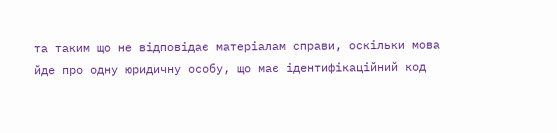та таким що не відповідає матеріалам справи, оскільки мова йде про одну юридичну особу, що має ідентифікаційний код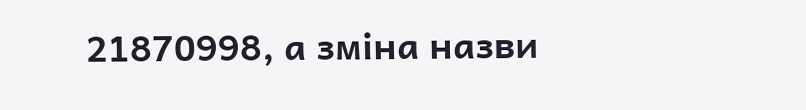21870998, а зміна назви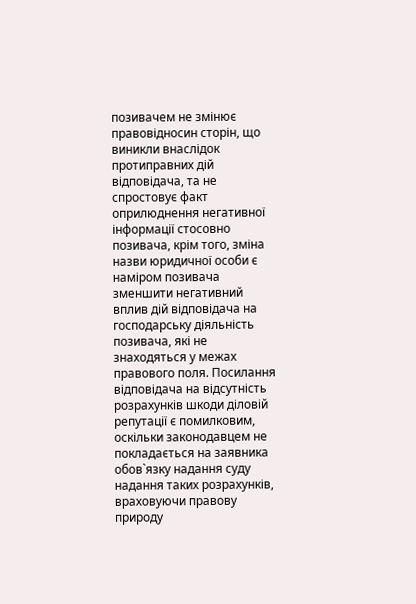позивачем не змінює правовідносин сторін, що виникли внаслідок протиправних дій відповідача, та не спростовує факт оприлюднення негативної інформації стосовно позивача, крім того, зміна назви юридичної особи є наміром позивача зменшити негативний вплив дій відповідача на господарську діяльність позивача, які не знаходяться у межах правового поля. Посилання відповідача на відсутність розрахунків шкоди діловій репутації є помилковим, оскільки законодавцем не покладається на заявника обов`язку надання суду надання таких розрахунків, враховуючи правову природу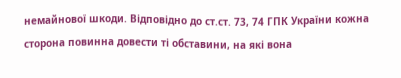немайнової шкоди. Відповідно до ст.ст. 73, 74 ГПК України кожна сторона повинна довести ті обставини, на які вона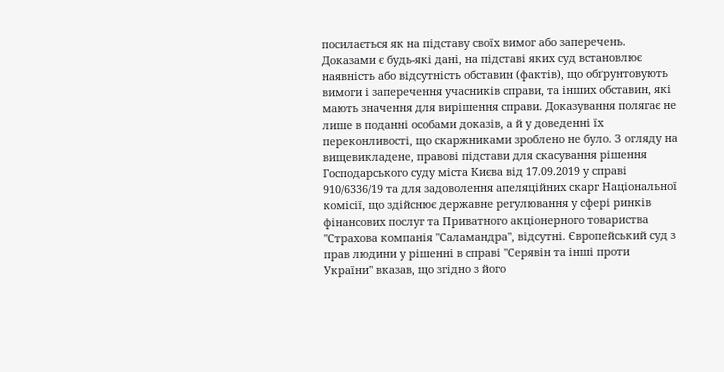посилається як на підставу своїх вимог або заперечень. Доказами є будь-які дані, на підставі яких суд встановлює наявність або відсутність обставин (фактів), що обґрунтовують вимоги і заперечення учасників справи, та інших обставин, які мають значення для вирішення справи. Доказування полягає не лише в поданні особами доказів, а й у доведенні їх переконливості, що скаржниками зроблено не було. З огляду на вищевикладене, правові підстави для скасування рішення Господарського суду міста Києва від 17.09.2019 у справі 910/6336/19 та для задоволення апеляційних скарг Національної комісії, що здійснює державне регулювання у сфері ринків фінансових послуг та Приватного акціонерного товариства "Страхова компанія "Саламандра", відсутні. Європейський суд з прав людини у рішенні в справі "Серявін та інші проти України" вказав, що згідно з його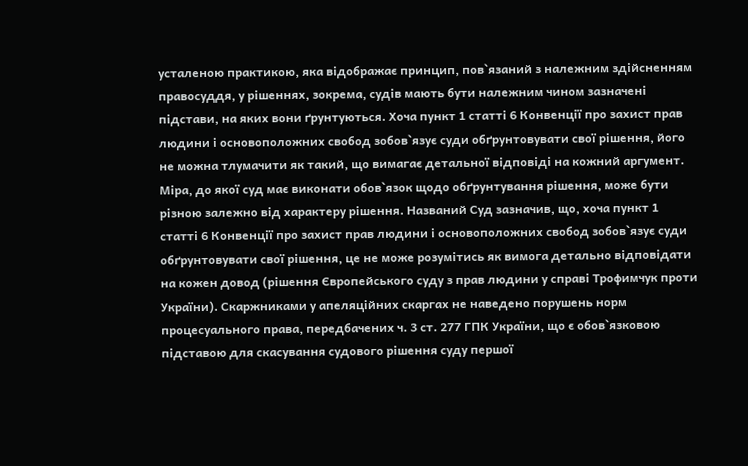усталеною практикою, яка відображає принцип, пов`язаний з належним здійсненням правосуддя, у рішеннях, зокрема, судів мають бути належним чином зазначені підстави, на яких вони ґрунтуються. Хоча пункт 1 статті 6 Конвенції про захист прав людини і основоположних свобод зобов`язує суди обґрунтовувати свої рішення, його не можна тлумачити як такий, що вимагає детальної відповіді на кожний аргумент. Міра, до якої суд має виконати обов`язок щодо обґрунтування рішення, може бути різною залежно від характеру рішення. Названий Суд зазначив, що, хоча пункт 1 статті 6 Конвенції про захист прав людини і основоположних свобод зобов`язує суди обґрунтовувати свої рішення, це не може розумітись як вимога детально відповідати на кожен довод (рішення Європейського суду з прав людини у справі Трофимчук проти України). Скаржниками у апеляційних скаргах не наведено порушень норм процесуального права, передбачених ч. 3 ст. 277 ГПК України, що є обов`язковою підставою для скасування судового рішення суду першої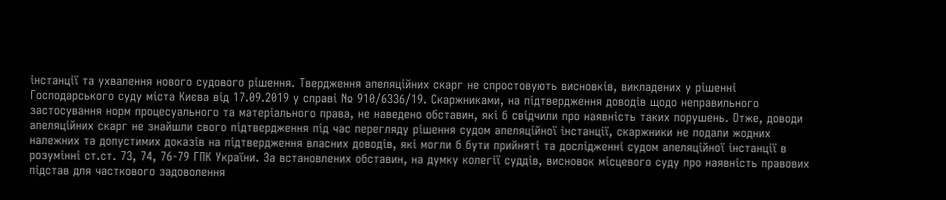інстанції та ухвалення нового судового рішення. Твердження апеляційних скарг не спростовують висновків, викладених у рішенні Господарського суду міста Києва від 17.09.2019 у справі № 910/6336/19. Скаржниками, на підтвердження доводів щодо неправильного застосування норм процесуального та матеріального права, не наведено обставин, які б свідчили про наявність таких порушень. Отже, доводи апеляційних скарг не знайшли свого підтвердження під час перегляду рішення судом апеляційної інстанції, скаржники не подали жодних належних та допустимих доказів на підтвердження власних доводів, які могли б бути прийняті та дослідженні судом апеляційної інстанції в розумінні ст.ст. 73, 74, 76-79 ГПК України. За встановлених обставин, на думку колегії суддів, висновок місцевого суду про наявність правових підстав для часткового задоволення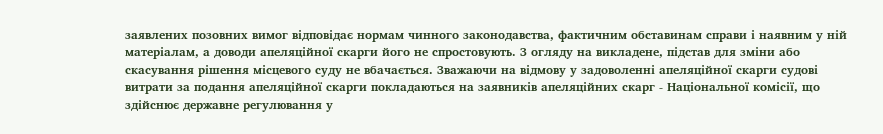заявлених позовних вимог відповідає нормам чинного законодавства, фактичним обставинам справи і наявним у ній матеріалам, а доводи апеляційної скарги його не спростовують. З огляду на викладене, підстав для зміни або скасування рішення місцевого суду не вбачається. Зважаючи на відмову у задоволенні апеляційної скарги судові витрати за подання апеляційної скарги покладаються на заявників апеляційних скарг - Національної комісії, що здійснює державне регулювання у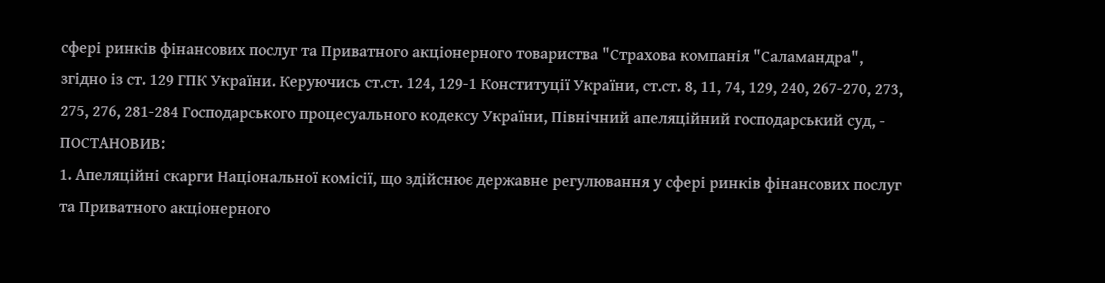сфері ринків фінансових послуг та Приватного акціонерного товариства "Страхова компанія "Саламандра", згідно із ст. 129 ГПК України. Керуючись ст.ст. 124, 129-1 Конституції України, ст.ст. 8, 11, 74, 129, 240, 267-270, 273, 275, 276, 281-284 Господарського процесуального кодексу України, Північний апеляційний господарський суд, -
ПОСТАНОВИВ:
1. Апеляційні скарги Національної комісії, що здійснює державне регулювання у сфері ринків фінансових послуг та Приватного акціонерного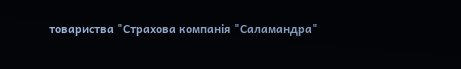товариства "Страхова компанія "Саламандра"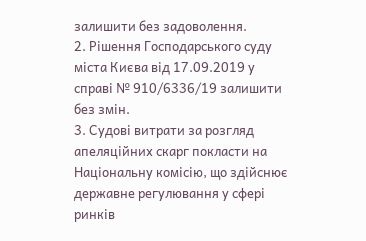залишити без задоволення.
2. Рішення Господарського суду міста Києва від 17.09.2019 у справі № 910/6336/19 залишити без змін.
3. Судові витрати за розгляд апеляційних скарг покласти на Національну комісію, що здійснює державне регулювання у сфері ринків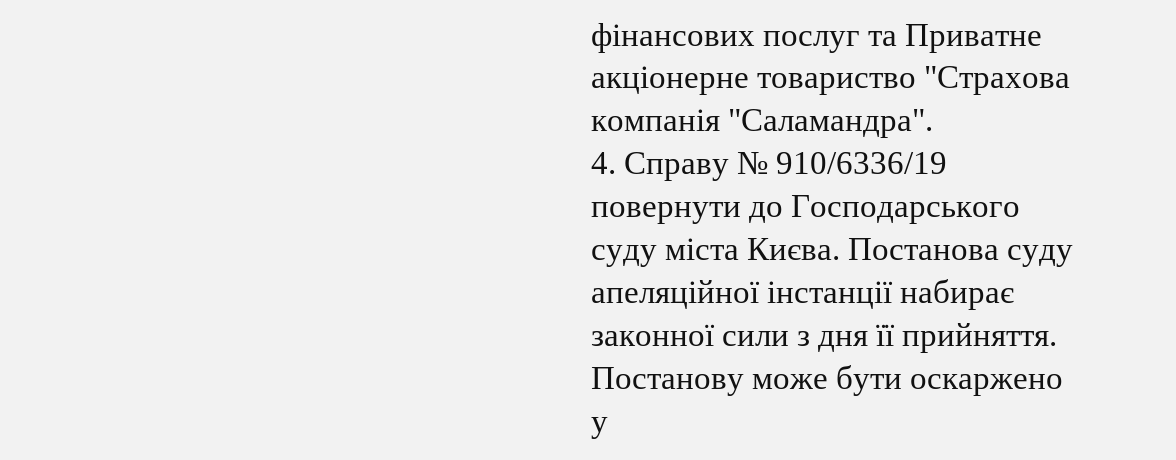фінансових послуг та Приватне акціонерне товариство "Страхова компанія "Саламандра".
4. Справу № 910/6336/19 повернути до Господарського суду міста Києва. Постанова суду апеляційної інстанції набирає законної сили з дня її прийняття. Постанову може бути оскаржено у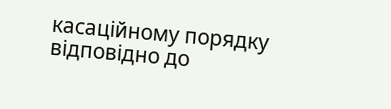касаційному порядку відповідно до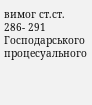вимог ст.ст. 286- 291 Господарського процесуального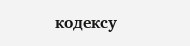кодексу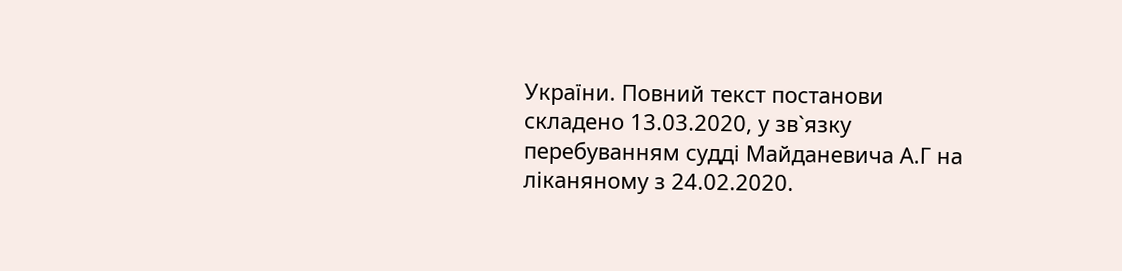України. Повний текст постанови складено 13.03.2020, у зв`язку перебуванням судді Майданевича А.Г на ліканяному з 24.02.2020.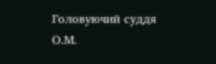Головуючий суддя О.М.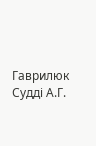Гаврилюк Судді А.Г.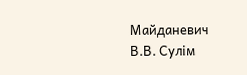Майданевич В.В. Сулім